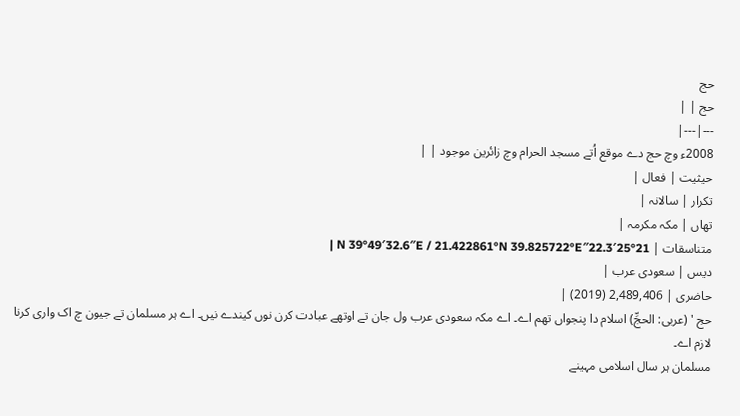حج
حج | |
---|---|
2008ء وچ حج دے موقع اُتے مسجد الحرام وچ زائرین موجود | |
حیثیت | فعال |
تکرار | سالانہ |
تھاں | مکہ مکرمہ |
متناسقات | 21°25′22.3″N 39°49′32.6″E / 21.422861°N 39.825722°E |
دیس | سعودی عرب |
حاضری | 2,489,406 (2019) |
حج ' (عربی: الحجِّ) اسلام دا پنجواں تھم اے۔ اے مکہ سعودی عرب ول جان تے اوتھے عبادت کرن نوں کیندے نیں۔ اے ہر مسلمان تے جیون چ اک واری کرنا لازم اے۔
مسلمان ہر سال اسلامی مہینے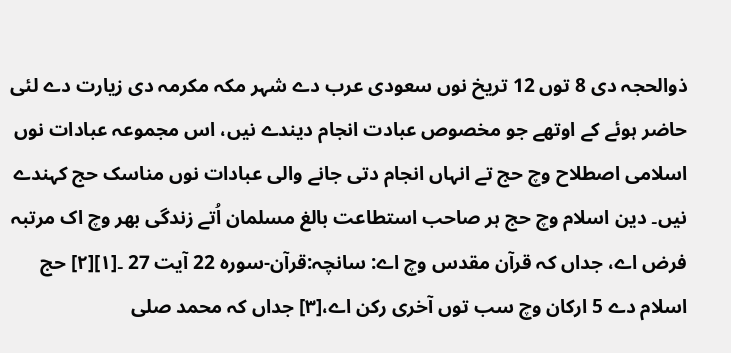ذوالحجہ دی 8 توں 12 تریخ نوں سعودی عرب دے شہر مکہ مکرمہ دی زیارت دے لئی حاضر ہوئے کے اوتھے جو مخصوص عبادت انجام دیندے نيں، اس مجموعہ عبادات نوں اسلامی اصطلاح وچ حج تے انہاں انجام دتی جانے والی عبادات نوں مناسک حج کہندے نيں۔ دین اسلام وچ حج ہر صاحب استطاعت بالغ مسلمان اُتے زندگی بھر وچ اک مرتبہ فرض اے، جداں کہ قرآن مقدس وچ اے: سانچہ:قرآن-سورہ 22 آیت 27 ۔[۱][۲] حج اسلام دے 5 ارکان وچ سب توں آخری رکن اے،[۳] جداں کہ محمد صلی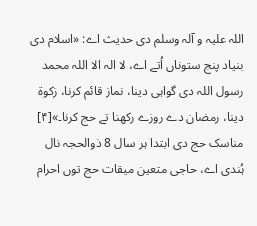اللہ علیہ و آلہ وسلم دی حدیث اے: «اسلام دی بنیاد پنج ستوناں اُتے اے، لا الہ الا اللہ محمد رسول اللہ دی گواہی دینا، نماز قائم کرنا، زكوة دينا، رمضان دے روزے رکھنا تے حج کرنا۔»[۴] مناسک حج دی ابتدا ہر سال 8 ذوالحجہ نال ہُندی اے، حاجی متعین میقات حج توں احرام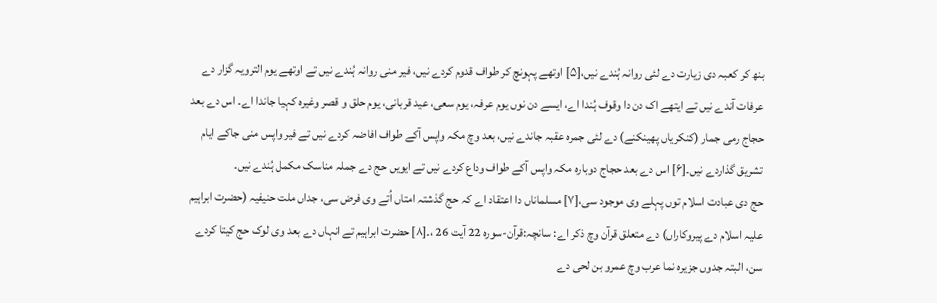بنھ کر کعبہ دی زیارت دے لئی روانہ ہُندے نيں،[۵] اوتھے پہونچ کر طواف قدوم کردے نيں، فیر منی روانہ ہُندے نيں تے اوتھے یوم الترویہ گزار دے عرفات آندے نيں تے ایتھے اک دن دا وقوف ہُندا اے، ايسے دن نوں یوم عرفہ، یوم سعی، عید قربانی، یوم حلق و قصر وغیرہ کہیا جاندا اے۔ اس دے بعد حجاج رمی جمار (کنکریاں پھینکنے) دے لئی جمرہ عقبہ جاندے نيں، بعد وچ مکہ واپس آکے طواف افاضہ کردے نيں تے فیر واپس منی جاکے ایام تشریق گذاردے نيں۔[۶] اس دے بعد حجاج دوبارہ مکہ واپس آکے طواف وداع کردے نيں تے ایويں حج دے جملہ مناسک مکمل ہُندے نيں۔
حج دی عبادت اسلام توں پہلے وی موجود سی،[۷] مسلماناں دا اعتقاد اے کہ حج گذشتہ امتاں اُتے وی فرض سی، جداں ملت حنیفیہ (حضرت ابراہیم علیہ اسلام دے پیروکاراں) دے متعلق قرآن وچ ذکر اے: سانچہ:قرآن-سورہ 22 آیت 26 ،۔[۸] حضرت ابراہیم تے انہاں دے بعد وی لوک حج کيتا کردے سن، البتہ جدوں جزیرہ نما عرب وچ عمرو بن لحی دے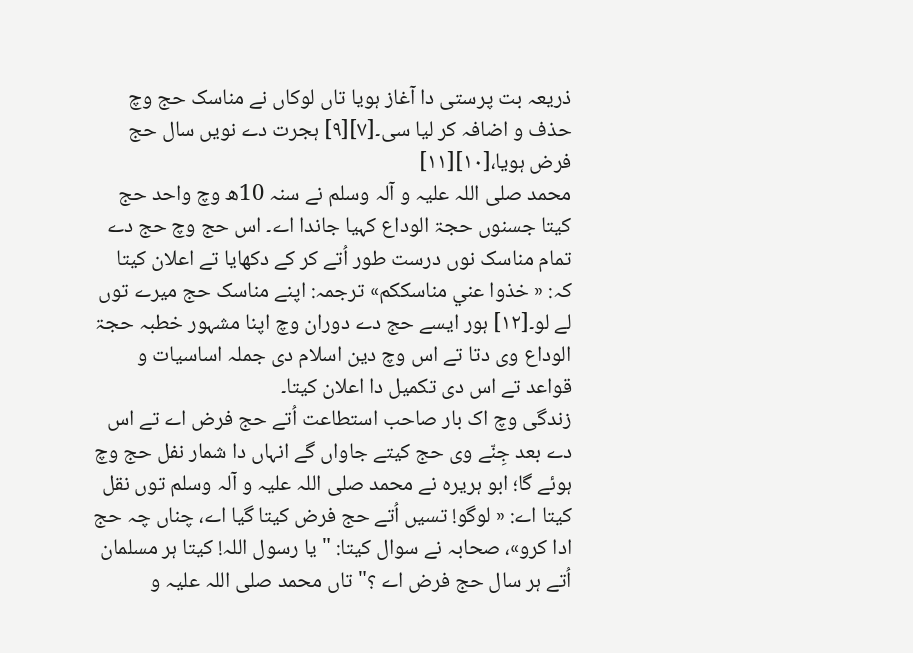ذریعہ بت پرستی دا آغاز ہويا تاں لوکاں نے مناسک حج وچ حذف و اضافہ کر ليا سی۔[۷][۹] ہجرت دے نويں سال حج فرض ہويا،[۱۰][۱۱]
محمد صلی اللہ علیہ و آلہ وسلم نے سنہ 10ھ وچ واحد حج کيتا جسنوں حجۃ الوداع کہیا جاندا اے۔ اس حج وچ حج دے تمام مناسک نوں درست طور اُتے کر کے دکھایا تے اعلان کيتا کہ: « خذوا عني مناسككم» ترجمہ: اپنے مناسک حج میرے توں لے لو۔[۱۲] ہور ايسے حج دے دوران وچ اپنا مشہور خطبہ حجۃ الوداع وی دتا تے اس وچ دین اسلام دی جملہ اساسیات و قواعد تے اس دی تکمیل دا اعلان کيتا۔
زندگی وچ اک بار صاحب استطاعت اُتے حج فرض اے تے اس دے بعد جِنّے وی حج کیتے جاواں گے انہاں دا شمار نفل حج وچ ہوئے گا؛ ابو ہریرہ نے محمد صلی اللہ علیہ و آلہ وسلم توں نقل کيتا اے: « لوگو! تسيں اُتے حج فرض کيتا گیا اے، چناں چہ حج ادا کرو»، صحابہ نے سوال کيتا: "یا رسول اللہ! کيتا ہر مسلمان اُتے ہر سال حج فرض اے ؟" تاں محمد صلی اللہ علیہ و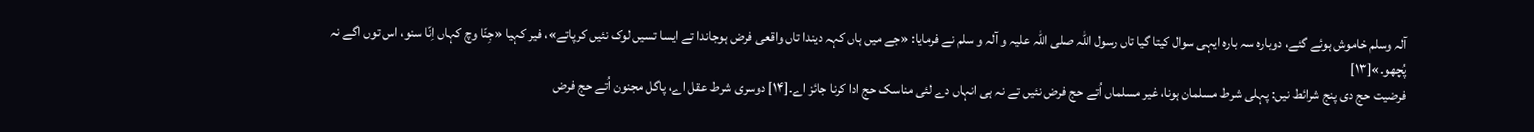آلہ وسلم خاموش ہوئے گئے، دوبارہ سہ بارہ ایہی سوال کيتا گیا تاں رسول اللہ صلی اللہ علیہ و آلہ و سلم نے فرمایا: «جے ميں ہاں کہہ دیندا تاں واقعی فرض ہوجاندا تے ایسا تسيں لوک نئيں کرپاتے»، فیر کہیا «جِنّا وچ کہاں اِنّا سنو، اس توں اگے نہ پُچھو۔»[۱۳]
فرضیت حج دی پنج شرائط نيں: پہلی شرط مسلمان ہونا، غیر مسلماں اُتے حج فرض نئيں تے نہ ہی انہاں دے لئی مناسک حج ادا کرنا جائز اے۔[۱۴] دوسری شرط عقل اے، پاگل مجنون اُتے حج فرض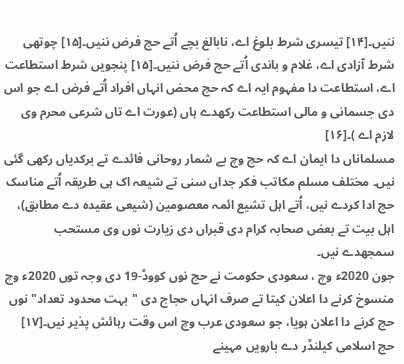ننيں۔[۱۴] تیسری شرط بلوغ اے، نابالغ بچے اُتے حج فرض ننيں۔[۱۵] چوتھی شرط آزادی اے، غلام و باندی اُتے حج فرض ننيں۔[۱۵] پنجويں شرط استطاعت اے، استطاعت دا مفہوم ایہ اے کہ حج محض انہاں افراد اُتے فرض اے جو اس دی جسمانی و مالی استطاعت رکھدے ہاں (عورت اے تاں شرعی محرم وی لازم اے )۔[۱۶]
مسلماناں دا ایمان اے کہ حج وچ بے شمار روحانی فائدے تے برکدیاں رکھی گئی نيں۔ مختلف مسلم مکاتب فکر جداں سنی تے شیعہ اک ہی طریقہ اُتے مناسک حج ادا کردے نيں، اُتے اہل تشیع ائمہ معصومین (شیعی عقیدہ دے مطابق)، اہل بیت تے بعض صحابہ کرام دی قبراں دی زیارت نوں وی مستحب سمجھدے نيں۔
جون 2020ء وچ ، سعودی حکومت نے حج نوں کووڈ-19 دی وجہ توں 2020ء وچ منسوخ کرنے دا اعلان کيتا تے صرف انہاں حجاج دی "بہت محدود تعداد" نوں حج کرنے دا اعلان ہويا، جو سعودی عرب وچ اس وقت رہائش پذیر نيں۔[۱۷]
حج اسلامی کیلنڈر دے بارویں مہینے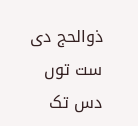ذوالحج دی ست توں دس تک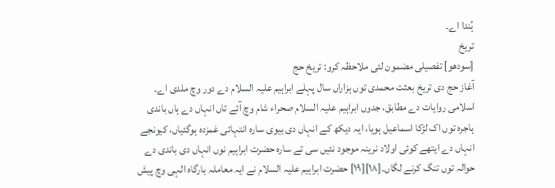ہُندا اے۔
تریخ
[سودھو] تفصیلی مضمون لئی ملاحظہ کرو: تریخ حج
آغاز حج دی تریخ بعثت محمدی توں ہزاراں سال پہلے ابراہیم علیہ السلام دے دور وچ ملدی اے۔ اسلامی روایات دے مطابق، جدوں ابراہیم علیہ السلام صحراء شام وچ آئے تاں انہاں دے ہاں باندی ہاجرہ توں اک لڑکا اسماعیل ہويا، ایہ دیکھ کے انہاں دی بیوی سارہ انتہائی غمزدہ ہوگئياں، کیونجے انہاں دے ایتھے کوئی اولاد نرینہ موجود نئيں سی تے سارہ حضرت ابراہیم نوں انہاں دی باندی دے حوالہ توں تنگ کرنے لگاں۔[۱۸][۱۹] حضرت ابراہیم علیہ السلام نے ایہ معاملہ بارگاہ الہی وچ پیش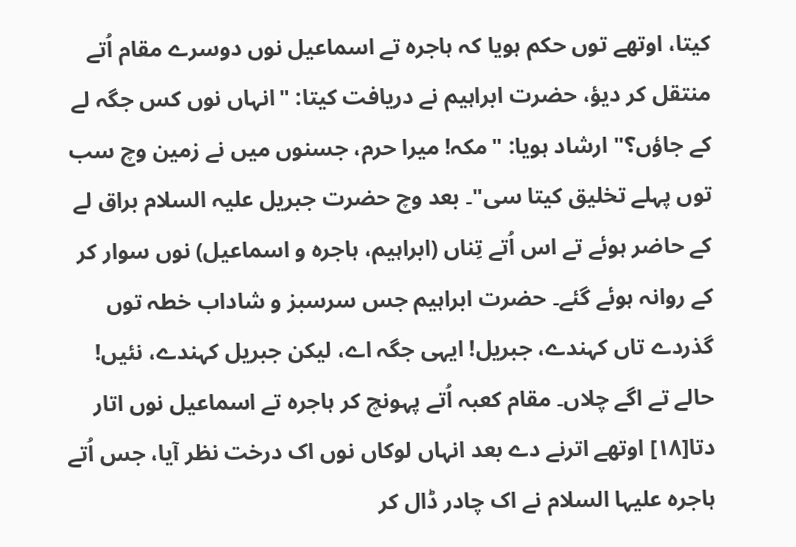کيتا، اوتھے توں حکم ہويا کہ ہاجرہ تے اسماعیل نوں دوسرے مقام اُتے منتقل کر دیؤ، حضرت ابراہیم نے دریافت کيتا: "انہاں نوں کس جگہ لے کے جاؤں؟" ارشاد ہويا: "مکہ! میرا حرم، جسنوں ميں نے زمین وچ سب توں پہلے تخلیق کيتا سی"۔ بعد وچ حضرت جبریل علیہ السلام براق لے کے حاضر ہوئے تے اس اُتے تِناں (ابراہیم، ہاجرہ و اسماعیل) نوں سوار کر کے روانہ ہوئے گئے۔ حضرت ابراہیم جس سرسبز و شاداب خطہ توں گذردے تاں کہندے، جبریل! ایہی جگہ اے، لیکن جبریل کہندے، نئيں! حالے تے اگے چلاں۔ مقام کعبہ اُتے پہونچ کر ہاجرہ تے اسماعیل نوں اتار دتا[۱۸] اوتھے اترنے دے بعد انہاں لوکاں نوں اک درخت نظر آیا، جس اُتے ہاجرہ علیہا السلام نے اک چادر ڈال کر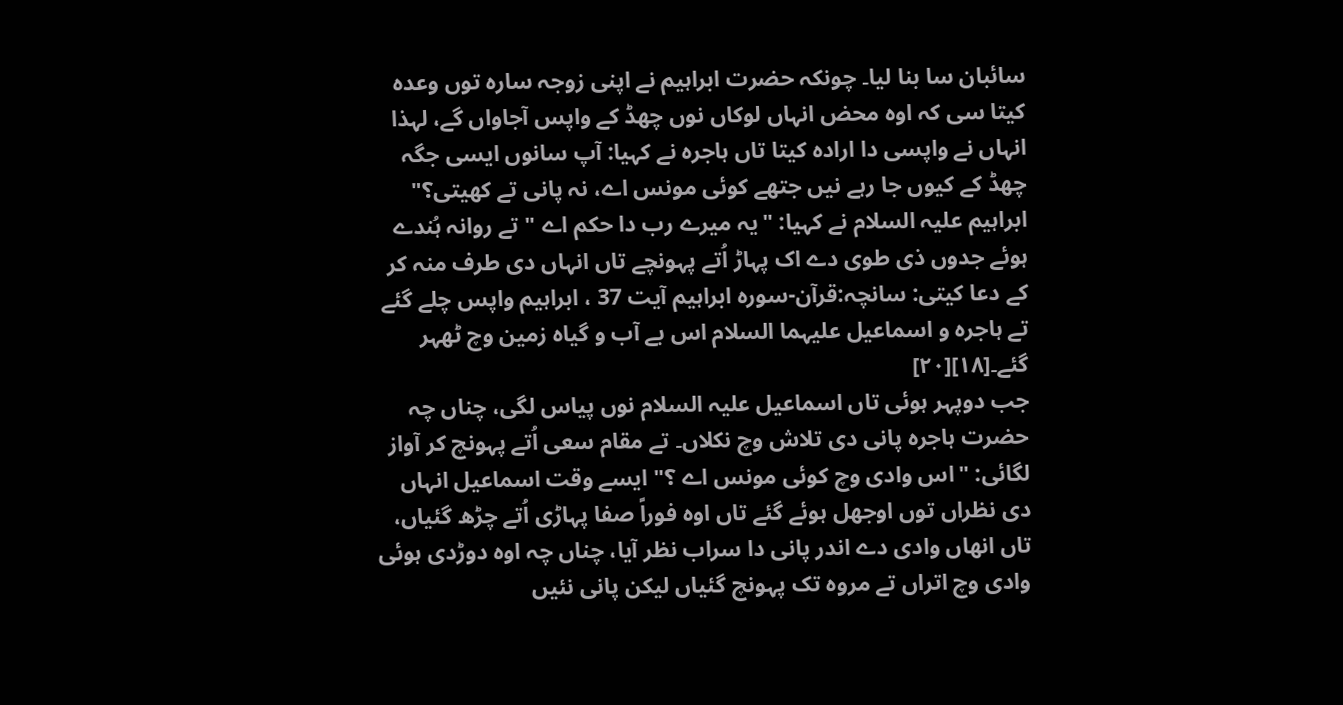سائبان سا بنا لیا۔ چونکہ حضرت ابراہیم نے اپنی زوجہ سارہ توں وعدہ کيتا سی کہ اوہ محض انہاں لوکاں نوں چھڈ کے واپس آجاواں گے، لہذا انہاں نے واپسی دا ارادہ کيتا تاں ہاجرہ نے کہیا: آپ سانوں ایسی جگہ چھڈ کے کیوں جا رہے نيں جتھے کوئی مونس اے، نہ پانی تے کھیتی؟" ابراہیم علیہ السلام نے کہیا: "یہ میرے رب دا حکم اے " تے روانہ ہُندے ہوئے جدوں ذی طوی دے اک پہاڑ اُتے پہونچے تاں انہاں دی طرف منہ کر کے دعا کيتی: سانچہ:قرآن-سورہ ابراہیم آیت 37 ، ابراہیم واپس چلے گئے تے ہاجرہ و اسماعیل علیہما السلام اس بے آب و گیاہ زمین وچ ٹھہر گئے۔[۱۸][۲۰]
جب دوپہر ہوئی تاں اسماعیل علیہ السلام نوں پیاس لگی، چناں چہ حضرت ہاجرہ پانی دی تلاش وچ نکلاں۔ تے مقام سعی اُتے پہونچ کر آواز لگائی: "اس وادی وچ کوئی مونس اے ؟" ايسے وقت اسماعیل انہاں دی نظراں توں اوجھل ہوئے گئے تاں اوہ فوراً صفا پہاڑی اُتے چڑھ گئياں، تاں انھاں وادی دے اندر پانی دا سراب نظر آیا، چناں چہ اوہ دوڑدی ہوئی وادی وچ اتراں تے مروہ تک پہونچ گئياں لیکن پانی نئيں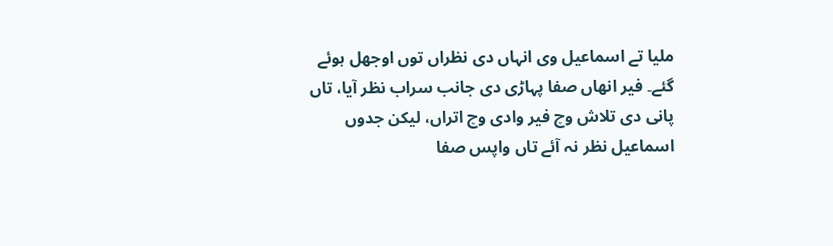ملیا تے اسماعیل وی انہاں دی نظراں توں اوجھل ہوئے گئے۔ فیر انھاں صفا پہاڑی دی جانب سراب نظر آیا، تاں پانی دی تلاش وچ فیر وادی وچ اتراں، لیکن جدوں اسماعیل نظر نہ آئے تاں واپس صفا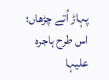پہاڑ اُتے چڑھاں؛ اس طرح ہاجرہ علیہا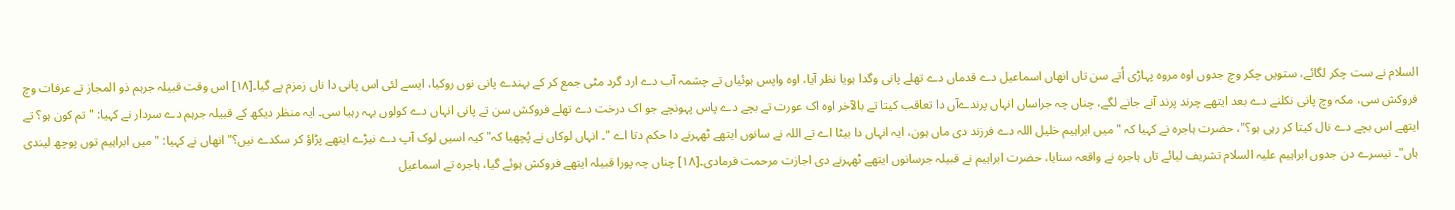السلام نے ست چکر لگائے، ستويں چکر وچ جدوں اوہ مروہ پہاڑی اُتے سن تاں انھاں اسماعیل دے قدماں دے تھلے پانی وگدا ہويا نظر آیا، اوہ واپس ہوئیاں تے چشمہ آب دے ارد گرد مٹی جمع کر کے بہندے پانی نوں روکیا، ايسے لئی اس پانی دا ناں زمزم پے گیا۔[۱۸] اس وقت قبیلہ جرہم ذو المجاز تے عرفات وچ فروکش سی، مکہ وچ پانی نکلنے دے بعد ایتھے چرند پرند آنے جانے لگے، چناں چہ جراساں انہاں پرندےآں دا تعاقب کيتا تے بالآخر اوہ اک عورت تے بچے دے پاس پہونچے جو اک درخت دے تھلے فروکش سن تے پانی انہاں دے کولوں بہہ رہیا سی۔ ایہ منظر دیکھ کے قبیلہ جرہم دے سردار نے کہیا: "تم کون ہو؟ تے ایتھے اس بچے دے نال کيتا کر رہی ہو؟"، حضرت ہاجرہ نے کہیا کہ "ميں ابراہیم خلیل اللہ دے فرزند دی ماں ہون، ایہ انہاں دا بیٹا اے تے اللہ نے سانوں ایتھے ٹھہرنے دا حکم دتا اے "۔ انہاں لوکاں نے پُچھیا کہ" کیہ اسيں لوک آپ دے نیڑے ایتھے پڑاؤ کر سکدے نيں؟" انھاں نے کہیا: "ميں ابراہیم توں پوچھ لیندی ہاں"۔ تیسرے دن جدوں ابراہیم علیہ السلام تشریف لیائے تاں ہاجرہ نے واقعہ سنایا، حضرت ابراہیم نے قبیلہ جرسانوں ایتھے ٹھہرنے دی اجازت مرحمت فرمادی۔[۱۸] چناں چہ پورا قبیلہ ایتھے فروکش ہوئے گیا، ہاجرہ تے اسماعیل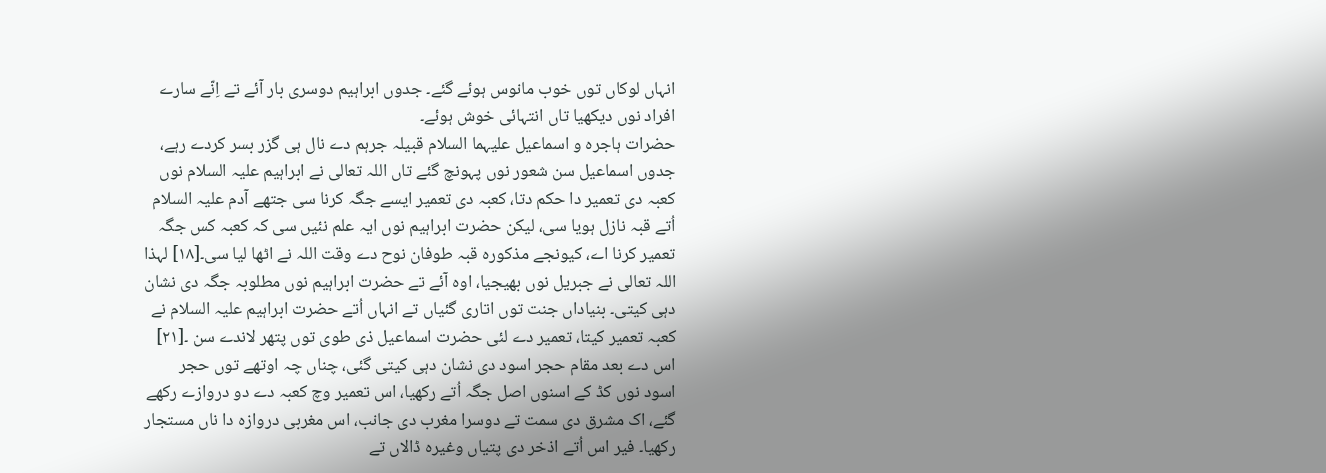انہاں لوکاں توں خوب مانوس ہوئے گئے۔ جدوں ابراہیم دوسری بار آئے تے اِنّے سارے افراد نوں دیکھیا تاں انتہائی خوش ہوئے۔
حضرات ہاجرہ و اسماعیل علیہما السلام قبیلہ جرہم دے نال ہی گزر بسر کردے رہے، جدوں اسماعیل سن شعور نوں پہونچ گئے تاں اللہ تعالی نے ابراہیم علیہ السلام نوں کعبہ دی تعمیر دا حکم دتا، کعبہ دی تعمیر ايسے جگہ کرنا سی جتھے آدم علیہ السلام اُتے قبہ نازل ہويا سی، لیکن حضرت ابراہیم نوں ایہ علم نئيں سی کہ کعبہ کس جگہ تعمیر کرنا اے، کیونجے مذکورہ قبہ طوفان نوح دے وقت اللہ نے اٹھا لیا سی۔[۱۸] لہذا اللہ تعالی نے جبریل نوں بھیجیا، اوہ آئے تے حضرت ابراہیم نوں مطلوبہ جگہ دی نشان دہی کيتی۔ بنیاداں جنت توں اتاری گئياں تے انہاں اُتے حضرت ابراہیم علیہ السلام نے کعبہ تعمیر کيتا، تعمیر دے لئی حضرت اسماعیل ذی طوی توں پتھر لاندے سن ۔[۲۱] اس دے بعد مقام حجر اسود دی نشان دہی کيتی گئی، چناں چہ اوتھے توں حجر اسود نوں کڈ کے اسنوں اصل جگہ اُتے رکھیا، اس تعمیر وچ کعبہ دے دو دروازے رکھے گئے، اک مشرق دی سمت تے دوسرا مغرب دی جانب، اس مغربی دروازہ دا ناں مستجار رکھیا۔ فیر اس اُتے اذخر دی پتیاں وغیرہ ڈالاں تے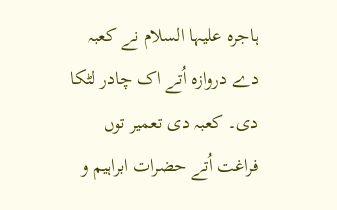ہاجرہ علیہا السلام نے کعبہ دے دروازہ اُتے اک چادر لٹکا دی۔ کعبہ دی تعمیر توں فراغت اُتے حضرات ابراہیم و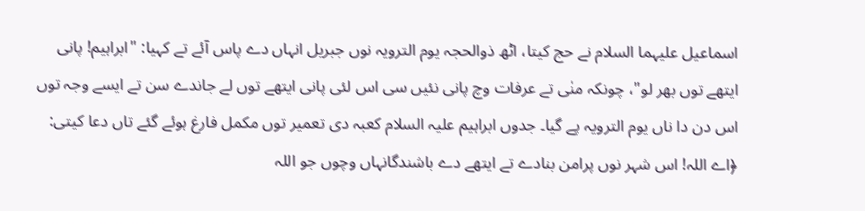اسماعیل علیہما السلام نے حج کيتا، اٹھ ذوالحجہ یوم الترویہ نوں جبریل انہاں دے پاس آئے تے کہیا: "ابراہیم! پانی ایتھے توں بھر لو"، چونکہ منٰی تے عرفات وچ پانی نئيں سی اس لئی پانی ایتھے توں لے جاندے سن تے ايسے وجہ توں اس دن دا ناں یوم الترویہ پے گیا۔ جدوں ابراہیم علیہ السلام کعبہ دی تعمیر توں مکمل فارغ ہوئے گئے تاں دعا کيتی: ﴿اے اللہ! اس شہر نوں پرامن بنادے تے ایتھے دے باشندگانہاں وچوں جو اللہ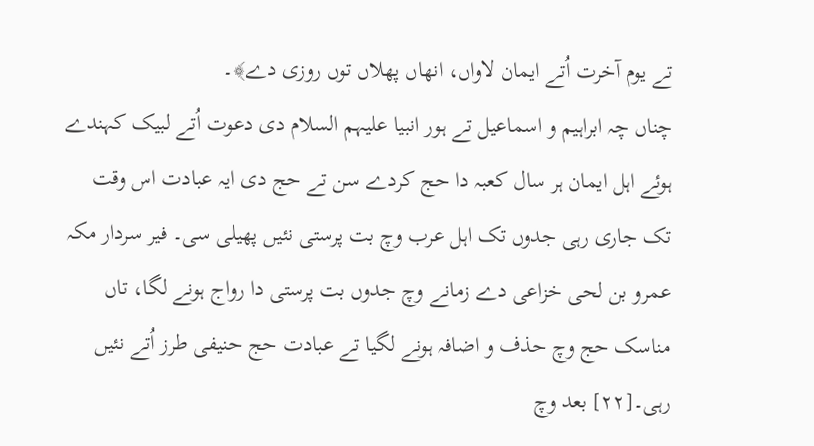تے یوم آخرت اُتے ایمان لاواں، انھاں پھلاں توں روزی دے﴾۔
چناں چہ ابراہیم و اسماعیل تے ہور انبیا علیہم السلام دی دعوت اُتے لبیک کہندے ہوئے اہل ایمان ہر سال کعبہ دا حج کردے سن تے حج دی ایہ عبادت اس وقت تک جاری رہی جدوں تک اہل عرب وچ بت پرستی نئيں پھیلی سی۔ فیر سردار مکہ عمرو بن لحی خزاعی دے زمانے وچ جدوں بت پرستی دا رواج ہونے لگا، تاں مناسک حج وچ حذف و اضافہ ہونے لگیا تے عبادت حج حنیفی طرز اُتے نئيں رہی۔[۲۲] بعد وچ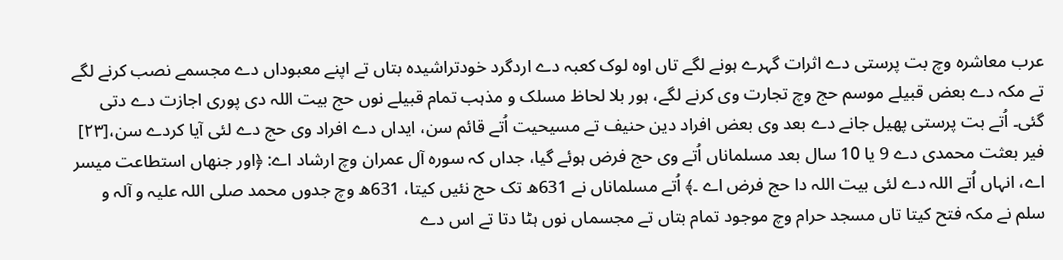عرب معاشرہ وچ بت پرستی دے اثرات گہرے ہونے لگے تاں اوہ لوک کعبہ دے اردگرد خودتراشیدہ بتاں تے اپنے معبوداں دے مجسمے نصب کرنے لگے تے مکہ دے بعض قبیلے موسم حج وچ تجارت وی کرنے لگے، ہور بلا لحاظ مسلک و مذہب تمام قبیلے نوں حج بیت اللہ دی پوری اجازت دے دتی گئی۔ اُتے بت پرستی پھیل جانے دے بعد وی بعض افراد دین حنیف تے مسیحیت اُتے قائم سن، ایداں دے افراد وی حج دے لئی آیا کردے سن،[۲۳] فیر بعثت محمدی دے 9 یا 10 سال بعد مسلماناں اُتے وی حج فرض ہوئے گیا، جداں کہ سورہ آل عمران وچ ارشاد اے: ﴿اور جنھاں استطاعت میسر اے، انہاں اُتے اللہ دے لئی بیت اللہ دا حج فرض اے ۔﴾ اُتے مسلماناں نے 631ھ تک حج نئيں کيتا، 631ھ وچ جدوں محمد صلی اللہ علیہ و آلہ و سلم نے مکہ فتح کيتا تاں مسجد حرام وچ موجود تمام بتاں تے مجسماں نوں ہٹا دتا تے اس دے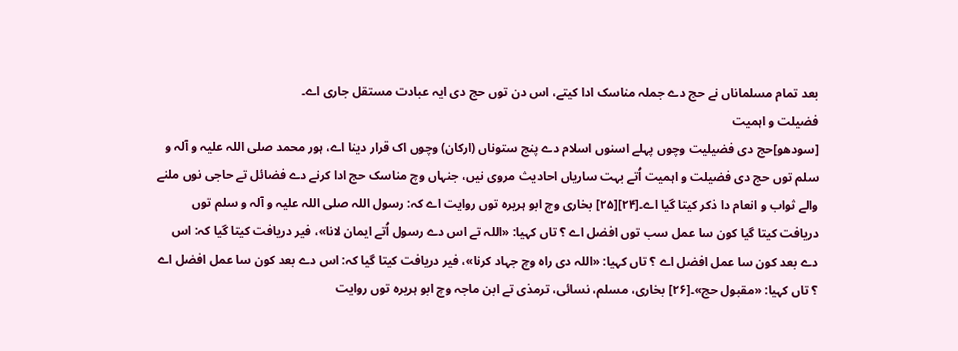بعد تمام مسلماناں نے حج دے جملہ مناسک ادا کیتے، اس دن توں حج دی ایہ عبادت مستقل جاری اے۔
فضیلت و اہمیت
[سودھو]حج دی فضیلیت وچوں پہلے اسنوں اسلام دے پنج ستوناں (ارکان) وچوں اک قرار دینا اے، ہور محمد صلی اللہ علیہ و آلہ و سلم توں حج دی فضیلت و اہمیت اُتے بہت ساریاں احادیث مروی نيں، جنہاں وچ مناسک حج ادا کرنے دے فضائل تے حاجی نوں ملنے والے ثواب و انعام دا ذکر کيتا گیا اے۔[۲۴][۲۵] بخاری وچ ابو ہریرہ توں روایت اے کہ: رسول اللہ صلی اللہ علیہ و آلہ و سلم توں دریافت کيتا گیا کون سا عمل سب توں افضل اے ؟ تاں کہیا: «اللہ تے اس دے رسول اُتے ایمان لانا»، فیر دریافت کيتا گیا کہ: اس دے بعد کون سا عمل افضل اے ؟ تاں کہیا: «اللہ دی راہ وچ جہاد کرنا»، فیر دریافت کيتا گیا کہ: اس دے بعد کون سا عمل افضل اے ؟ تاں کہیا: «مقبول حج»۔[۲۶] بخاری، مسلم، نسائی، ترمذی تے ابن ماجہ وچ ابو ہریرہ توں روایت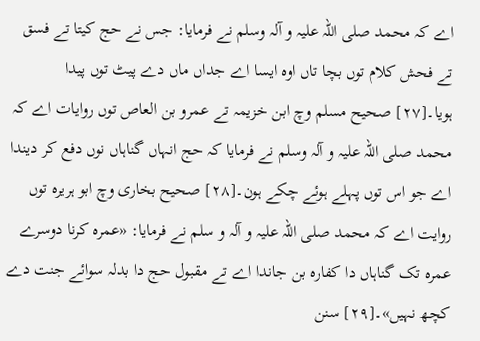اے کہ محمد صلی اللہ علیہ و آلہ وسلم نے فرمایا: جس نے حج کيتا تے فسق تے فحش کلام توں بچا تاں اوہ ایسا اے جداں ماں دے پیٹ توں پیدا ہويا۔[۲۷] صحیح مسلم وچ ابن خزیمہ تے عمرو بن العاص توں روایات اے کہ محمد صلی اللہ علیہ و آلہ وسلم نے فرمایا کہ حج انہاں گناہاں نوں دفع کر دیندا اے جو اس توں پہلے ہوئے چکے ہون۔[۲۸] صحیح بخاری وچ ابو ہریرہ توں روایت اے کہ محمد صلی اللہ علیہ و آلہ و سلم نے فرمایا: «عمرہ کرنا دوسرے عمرہ تک گناہاں دا کفارہ بن جاندا اے تے مقبول حج دا بدلہ سوائے جنت دے کچھ نہیں»۔[۲۹] سنن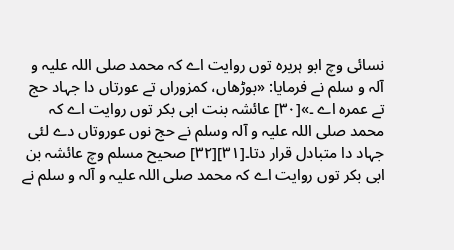نسائی وچ ابو ہریرہ توں روایت اے کہ محمد صلی اللہ علیہ و آلہ و سلم نے فرمایا: «بوڑھاں، کمزوراں تے عورتاں دا جہاد حج تے عمرہ اے ۔»[۳۰] عائشہ بنت ابی بکر توں روایت اے کہ محمد صلی اللہ علیہ و آلہ وسلم نے حج نوں عوروتاں دے لئی جہاد دا متبادل قرار دتا۔[۳۱][۳۲] صحیح مسلم وچ عائشہ بن ابی بکر توں روایت اے کہ محمد صلی اللہ علیہ و آلہ و سلم نے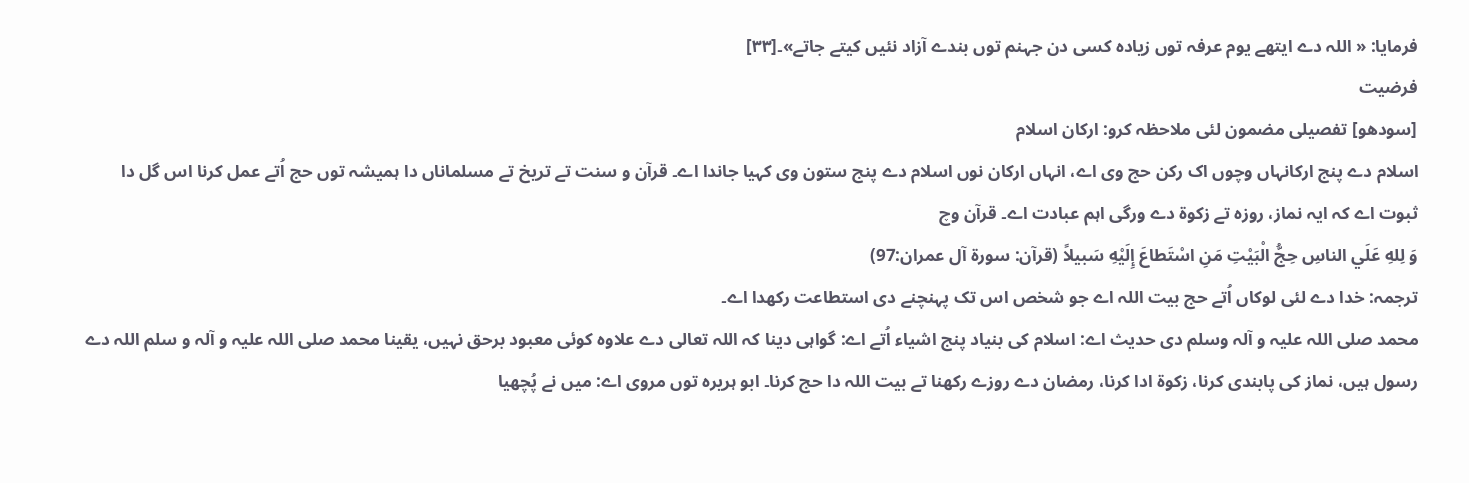فرمایا: « اللہ دے ایتھے یوم عرفہ توں زیادہ کسی دن جہنم توں بندے آزاد نئيں کیتے جاتے»۔[۳۳]
فرضیت
[سودھو] تفصیلی مضمون لئی ملاحظہ کرو: ارکان اسلام
اسلام دے پنج ارکانہاں وچوں اک رکن حج وی اے، انہاں ارکان نوں اسلام دے پنج ستون وی کہیا جاندا اے۔ قرآن و سنت تے تریخ تے مسلماناں دا ہمیشہ توں حج اُتے عمل کرنا اس گل دا ثبوت اے کہ ایہ نماز، روزہ تے زکوۃ دے ورگی اہم عبادت اے۔ قرآن وچ
وَ لِلهِ عَلَي الناسِ حِجُّ الْبَيْتِ مَنِ اسْتَطاعَ إِلَيْهِ سَبيلاً (قرآن: سورۃ آل عمران:97)
ترجمہ: خدا دے لئی لوکاں اُتے حج بیت اللہ اے جو شخص اس تک پہنچنے دی استطاعت رکھدا اے۔
محمد صلی اللہ علیہ و آلہ وسلم دی حدیث اے: اسلام كى بنياد پنج اشياء اُتے اے: گواہى دينا كہ اللہ تعالى دے علاوہ كوئى معبود برحق نہيں، يقينا محمد صلى اللہ عليہ و آلہ و سلم اللہ دے رسول ہيں، نماز كى پابندى كرنا، زکوۃ ادا كرنا، رمضان دے روزے ركھنا تے بيت اللہ دا حج كرنا۔ ابو ہریرہ توں مروی اے: ميں نے پُچھیا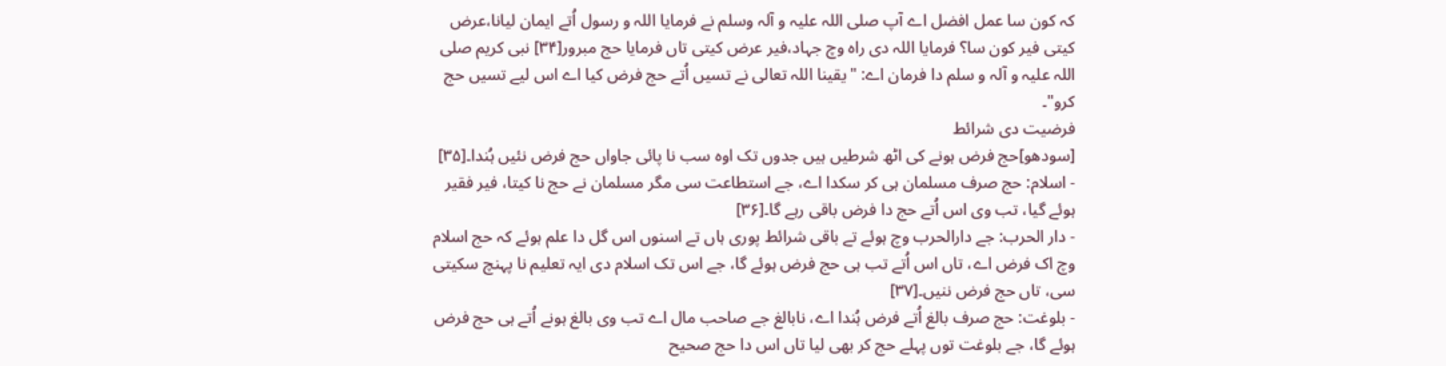کہ کون سا عمل افضل اے آپ صلی اللہ علیہ و آلہ وسلم نے فرمایا اللہ و رسول اُتے ایمان لیانا،عرض کيتی فیر کون سا؟ فرمایا اللہ دی راہ وچ جہاد،فیر عرض کيتی تاں فرمایا حج مبرور[۳۴] نبى كريم صلى اللہ عليہ و آلہ و سلم دا فرمان اے: "يقينا اللہ تعالى نے تسيں اُتے حج فرض كيا اے اس ليے تسيں حج كرو"۔
فرضیت دی شرائط
[سودھو]حج فرض ہونے كى اٹھ شرطيں ہيں جدوں تک اوہ سب نا پائی جاواں حج فرض نئيں ہُندا۔[۳۵]
- اسلام: حج صرف مسلمان ہی کر سکدا اے، جے استطاعت سی مگر مسلمان نے حج نا کيتا، فیر فقیر ہوئے گيا، تب وی اس اُتے حج دا فرض باقی رہے گا۔[۳۶]
- دار الحرب: جے دارالحرب وچ ہوئے تے باقی شرائط پوری ہاں تے اسنوں اس گل دا علم ہوئے کہ حج اسلام وچ اک فرض اے، تاں اس اُتے تب ہی حج فرض ہوئے گا، جے اس تک اسلام دی ایہ تعلیم نا پہنچ سکيتی سی، تاں حج فرض ننيں۔[۳۷]
- بلوغت: حج صرف بالغ اُتے فرض ہُندا اے، نابالغ جے صاحب مال اے تب وی بالغ ہونے اُتے ہی حج فرض ہوئے گا، جے بلوغت توں پہلے حج كر بھى ليا تاں اس دا حج صحيح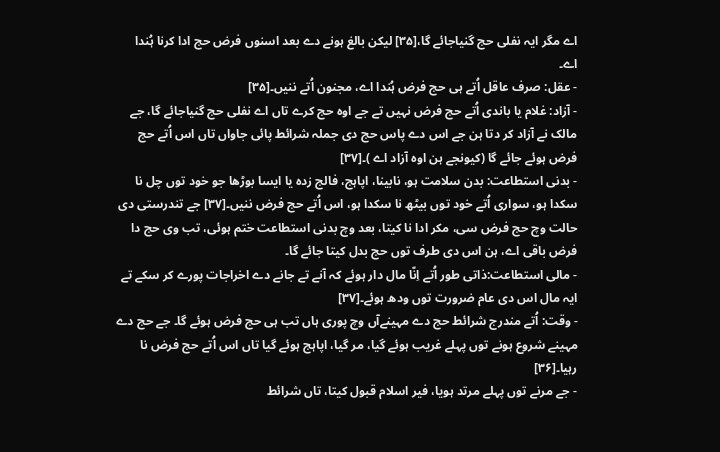اے مگر ایہ نفلى حج گنیاجائے گا،[۳۵] ليكن بالغ ہونے دے بعد اسنوں فرض حج ادا كرنا ہُندا اے۔
- عقل: صرف عاقل اُتے ہی حج فرض ہُندا اے، مجنون اُتے ننيں۔[۳۵]
- آزاد: غلام یا باندی اُتے حج فرض نہيں تے جے اوہ حج كرے تاں اے نفلی حج گنیاجائے گا، جے مالک نے آزاد کر دتا ہن جے اس دے پاس حج دی جملہ شرائط پائی جاواں تاں اس اُتے حج فرض ہوئے جائے گا (کیونجے ہن اوہ آزاد اے )۔[۳۷]
- بدنی استطاعت: بدن سلامت ہو، نابینا، اپاہج، فالج زدہ یا ایسا بوڑھا جو خود توں چل نا سکدا ہو، سواری اُتے خود توں بیٹھ نا سکدا ہو، اس اُتے حج فرض ننيں۔[۳۷] جے تندرستی دی حالت وچ حج فرض سی، مکر ادا نا کيتا، بعد وچ بدنی استطاعت ختم ہوئی، تب وی حج دا فرض باقی اے، ہن اس دی طرف توں حج بدل کيتا جائے گا۔
- مالی استطاعت:ذاتی طور اُتے اِنّا مال دار ہوئے کہ آنے تے جانے دے اخراجات پورے کر سکے تے ایہ مال اس دی عام ضرورت توں ودھ ہوئے۔[۳۷]
- وقت: اُتے مندرج شرائط حج دے مہینےآں وچ پوری ہاں تب ہی حج فرض ہوئے گا۔ جے حج دے مہینے شروع ہونے توں پہلے غریب ہوئے گيا، مر گیا، اپاہج ہوئے گیا تاں اس اُتے حج فرض نا رہیا۔[۳۶]
- جے مرنے توں پہلے مرتد ہويا، فیر اسلام قبول کيتا، تاں شرائط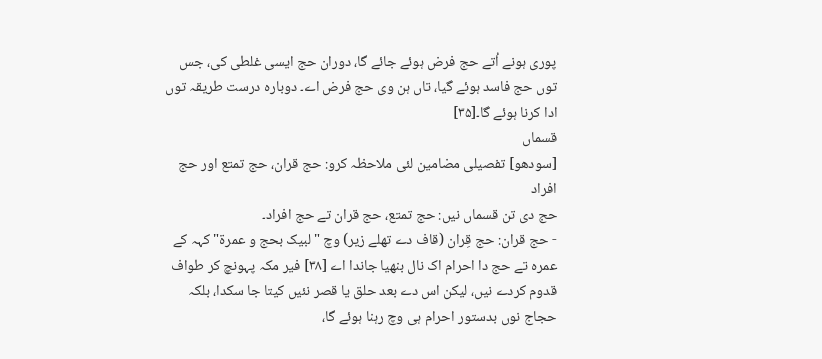پوری ہونے اُتے حج فرض ہوئے جائے گا، دوران حج ایسی غلطی کی، جس توں حج فاسد ہوئے گیا، تاں ہن وی حج فرض اے۔ دوبارہ درست طریقہ توں ادا کرنا ہوئے گا۔[۳۵]
قسماں
[سودھو] تفصیلی مضامین لئی ملاحظہ کرو: حج قران، حج تمتع اور حج افراد
حج دی تن قسماں نيں: حج تمتع، حج قران تے حج افراد۔
- حج قران: حج قِران (قاف دے تھلے زیر) وچ "لبیک بحج و عمرۃ" کہہ کے عمرہ تے حج دا احرام اک نال بنھیا جاندا اے [۳۸] فیر مکہ پہونچ کر طواف قدوم کردے نيں، لیکن اس دے بعد حلق یا قصر نئيں کيتا جا سکدا، بلکہ حجاج نوں بدستور احرام ہی وچ رہنا ہوئے گا،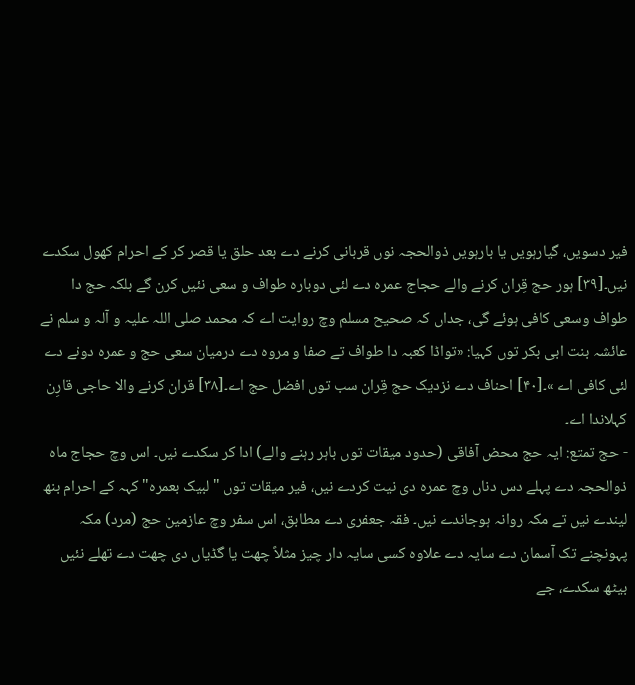فیر دسويں، گیارہويں یا بارہويں ذوالحجہ نوں قربانی کرنے دے بعد حلق یا قصر کر کے احرام کھول سکدے نيں۔[۳۹] ہور حج قِران کرنے والے حجاج عمرہ دے لئی دوبارہ طواف و سعی نئيں کرن گے بلکہ حج دا طواف وسعی کافی ہوئے گی، جداں کہ صحیح مسلم وچ روایت اے کہ محمد صلی اللہ علیہ و آلہ و سلم نے عائشہ بنت ابی بکر توں کہیا: «تواڈا کعبہ دا طواف تے صفا و مروہ دے درمیان سعی حج و عمرہ دونے دے لئی کافی اے »۔[۴۰] احناف دے نزدیک حج قِران سب توں افضل حج اے۔[۳۸] قران کرنے والا حاجی قارِن کہلاندا اے۔
- حج تمتع: ایہ حج محض آفاقی (حدود میقات توں باہر رہنے والے) ادا کر سکدے نيں۔ اس وچ حجاج ماہ ذوالحجہ دے پہلے دس دناں وچ عمرہ دی نیت کردے نيں، فیر میقات توں "لبیک بعمرہ" کہہ کے احرام بنھ لیندے نيں تے مکہ روانہ ہوجاندے نيں۔ فقہ جعفری دے مطابق، اس سفر وچ عازمین حج (مرد) مکہ پہونچنے تک آسمان دے سایہ دے علاوہ کسی سایہ دار چیز مثلاً چھت یا گڈیاں دی چھت دے تھلے نئيں بیٹھ سکدے، جے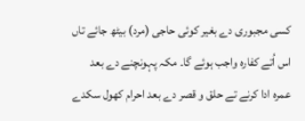کسی مجبوری دے بغیر کوئی حاجی (مرد) بیٹھ جائے تاں اس اُتے کفارہ واجب ہوئے گا۔ مکہ پہونچنے دے بعد عمرہ ادا کرنے تے حلق و قصر دے بعد احرام کھول سکدے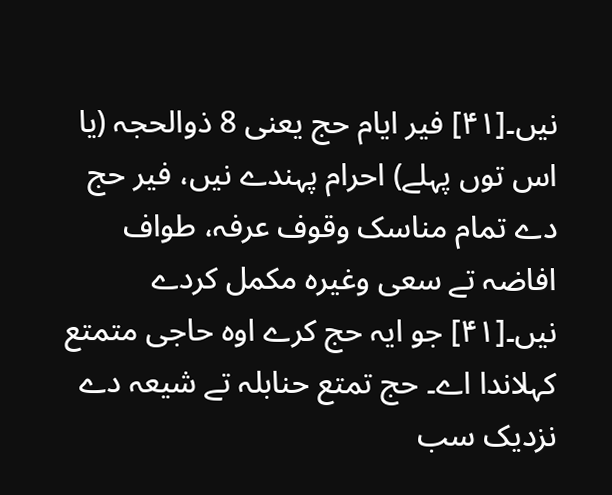نيں۔[۴۱] فیر ایام حج یعنی 8 ذوالحجہ (یا اس توں پہلے) احرام پہندے نيں، فیر حج دے تمام مناسک وقوف عرفہ، طواف افاضہ تے سعی وغیرہ مکمل کردے نيں۔[۴۱] جو ایہ حج کرے اوہ حاجی متمتع کہلاندا اے۔ حج تمتع حنابلہ تے شیعہ دے نزدیک سب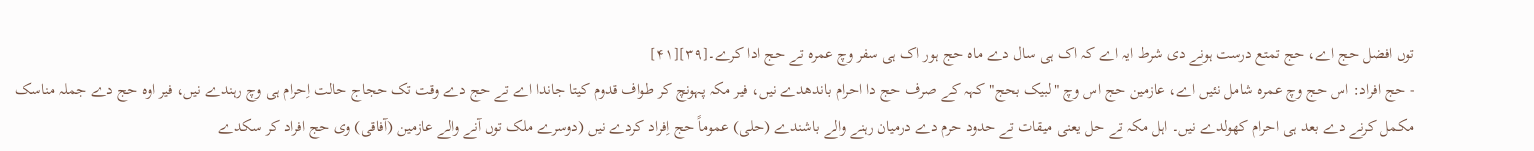توں افضل حج اے، حج تمتع درست ہونے دی شرط ایہ اے کہ اک ہی سال دے ماہ حج ہور اک ہی سفر وچ عمرہ تے حج ادا کرے۔[۳۹][۴۱]
- حج افراد: اس حج وچ عمرہ شامل نئيں اے، عازمین حج اس وچ "لبیک بحج" کہہ کے صرف حج دا احرام باندھدے نيں، فیر مکہ پہونچ کر طواف قدوم کيتا جاندا اے تے حج دے وقت تک حجاج حالت اِحرام ہی وچ رہندے نيں، فیر اوہ حج دے جملہ مناسک مکمل کرنے دے بعد ہی احرام کھولدے نيں۔ اہل مکہ تے حل یعنی میقات تے حدود حرم دے درمیان رہنے والے باشندے (حلی) عموماً حج اِفراد کردے نيں (دوسرے ملک توں آنے والے عازمین (آفاقی) وی حج افراد کر سکدے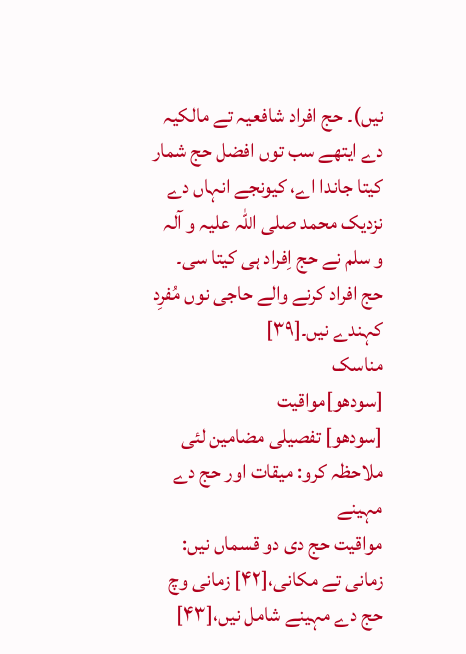نيں)۔ حج افراد شافعیہ تے مالکیہ دے ایتھے سب توں افضل حج شمار کيتا جاندا اے، کیونجے انہاں دے نزدیک محمد صلی اللہ علیہ و آلہ و سلم نے حج اِفراد ہی کيتا سی۔ حج افراد کرنے والے حاجی نوں مُفرِد کہندے نيں۔[۳۹]
مناسک
[سودھو]مواقیت
[سودھو] تفصیلی مضامین لئی ملاحظہ کرو: میقات اور حج دے مہینے
مواقیت حج دی دو قسماں نيں: زمانی تے مکانی،[۴۲] زمانی وچ حج دے مہینے شامل نيں،[۴۳]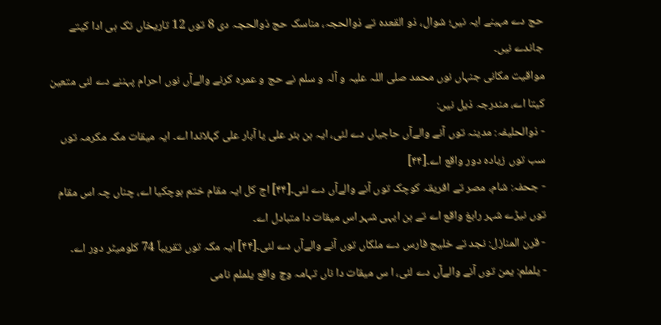حج دے مہینے ایہ نيں؛ شوال، ذو القعدہ تے ذوالحجہ، مناسک حج ذوالحجہ دی 8 توں 12 تاریخاں تک ہی ادا کیتے جاندے نيں۔
مواقیت مکانی جنہاں نوں محمد صلی اللہ علیہ و آلہ و سلم نے حج و عمرہ کرنے والےآں نوں احرام پہننے دے لئی متعین کيتا اے، مندرجہ ذیل نيں:
- ذوالحلیفہ: مدینہ توں آنے والےآں حاجیاں دے لئی، ایہ ہن بئر علی یا آبار علی کہلاندا اے۔ ایہ میقات مکہ مکرمہ توں سب توں زیادہ دور واقع اے۔[۴۴]
- جحفہ: شام، مصر تے افریقہ کوچک توں آنے والےآں دے لئی۔[۴۴] اج کل ایہ مقام ختم ہوچکيا اے، چناں چہ اس مقام توں نیڑے شہر رابغ واقع اے تے ہن ایہی شہر اس میقات دا متبادل اے۔
- قرن المنازل: نجد تے خلیج فارس دے ملکاں توں آنے والےآں دے لئی۔[۴۴] ایہ مکہ توں تقریباً 74 کلومیٹر دور اے۔
- یلملم: یمن توں آنے والےآں دے لئی، ا س میقات دا ناں تہامہ وچ واقع یلملم نامی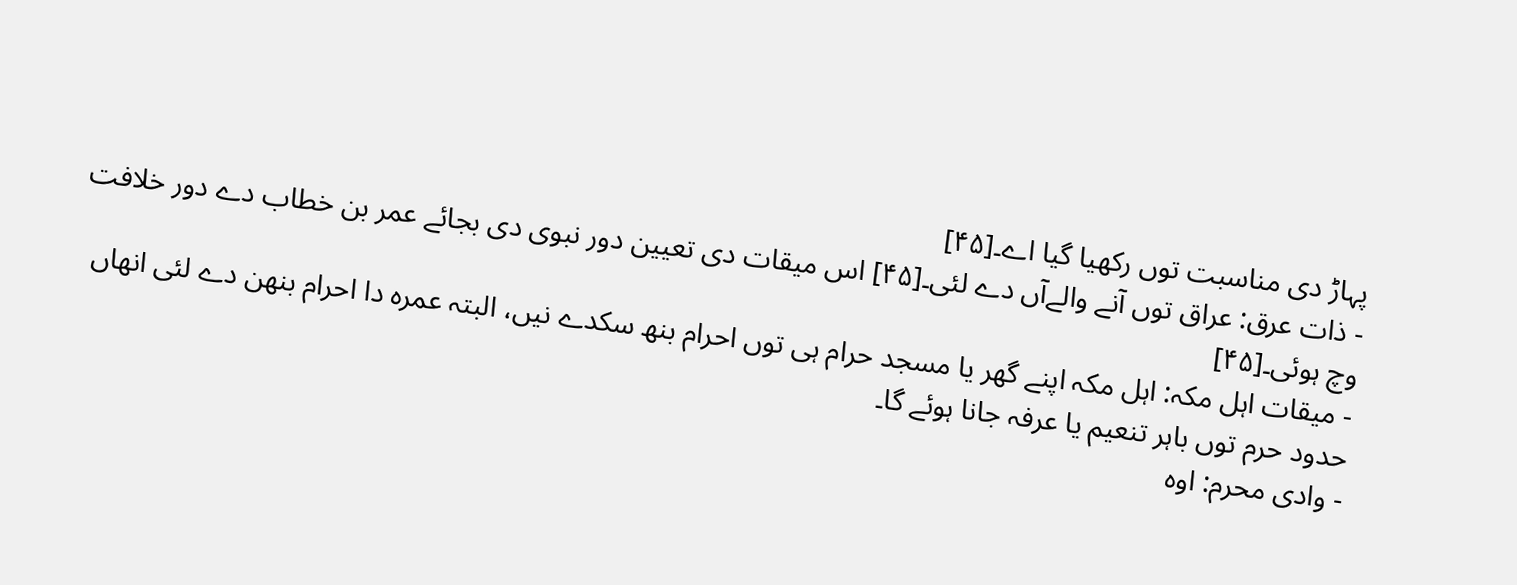پہاڑ دی مناسبت توں رکھیا گیا اے۔[۴۵]
- ذات عرق: عراق توں آنے والےآں دے لئی۔[۴۵] اس میقات دی تعیین دور نبوی دی بجائے عمر بن خطاب دے دور خلافت وچ ہوئی۔[۴۵]
- میقات اہل مکہ: اہل مکہ اپنے گھر یا مسجد حرام ہی توں احرام بنھ سکدے نيں، البتہ عمرہ دا احرام بنھن دے لئی انھاں حدود حرم توں باہر تنعیم یا عرفہ جانا ہوئے گا۔
- وادی محرم: اوہ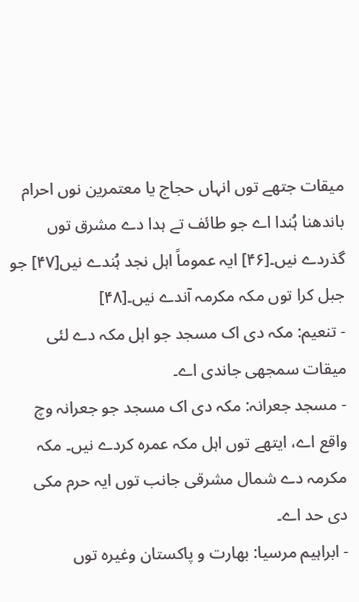میقات جتھے توں انہاں حجاج یا معتمرین نوں احرام باندھنا ہُندا اے جو طائف تے ہدا دے مشرق توں گذردے نيں۔[۴۶] ایہ عموماً اہل نجد ہُندے نيں[۴۷] جو جبل کرا توں مکہ مکرمہ آندے نيں۔[۴۸]
- تنعیم: مکہ دی اک مسجد جو اہل مکہ دے لئی میقات سمجھی جاندی اے۔
- مسجد جعرانہ: مکہ دی اک مسجد جو جعرانہ وچ واقع اے، ایتھے توں اہل مکہ عمرہ کردے نيں۔ مکہ مکرمہ دے شمال مشرقی جانب توں ایہ حرم مکی دی حد اے۔
- ابراہیم مرسیا: بھارت و پاکستان وغیرہ توں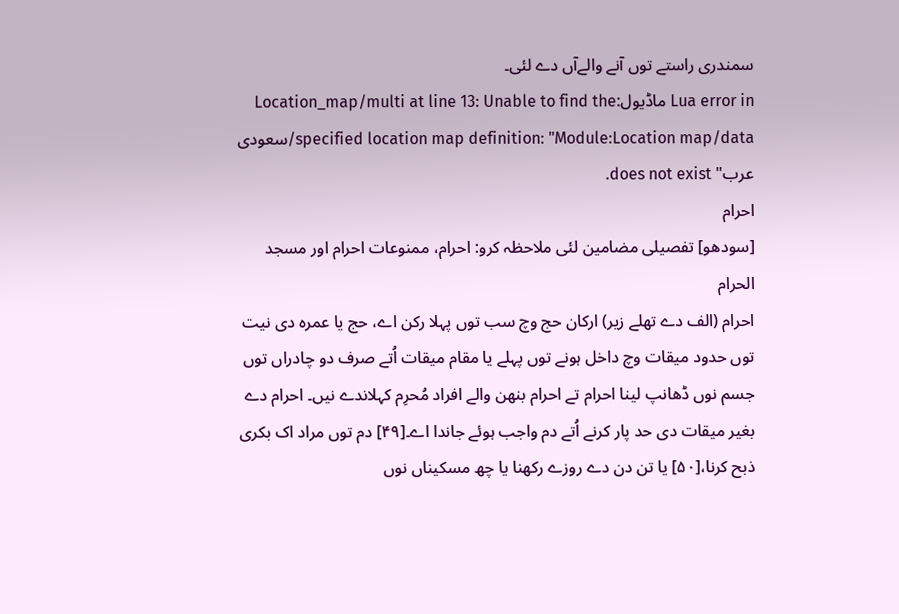سمندری راستے توں آنے والےآں دے لئی۔
Lua error in ماڈیول:Location_map/multi at line 13: Unable to find the specified location map definition: "Module:Location map/data/سعودی عرب" does not exist.
احرام
[سودھو] تفصیلی مضامین لئی ملاحظہ کرو: احرام، ممنوعات احرام اور مسجد الحرام
احرام (الف دے تھلے زیر) ارکان حج وچ سب توں پہلا رکن اے، حج یا عمرہ دی نیت توں حدود میقات وچ داخل ہونے توں پہلے یا مقام میقات اُتے صرف دو چادراں توں جسم نوں ڈھانپ لینا احرام تے احرام بنھن والے افراد مُحرِم کہلاندے نيں۔ احرام دے بغیر میقات دی حد پار کرنے اُتے دم واجب ہوئے جاندا اے۔[۴۹] دم توں مراد اک بکری ذبح کرنا،[۵۰] یا تن دن دے روزے رکھنا یا چھ مسکیناں نوں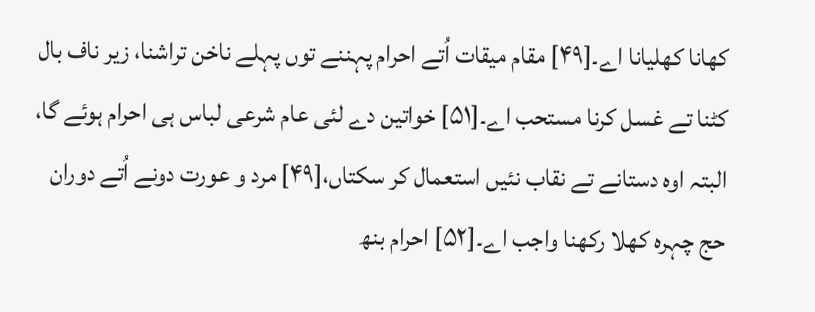کھانا کھلیانا اے۔[۴۹] مقام میقات اُتے احرام پہننے توں پہلے ناخن تراشنا، زیر ناف بال کٹنا تے غسل کرنا مستحب اے۔[۵۱] خواتین دے لئی عام شرعی لباس ہی احرام ہوئے گا، البتہ اوہ دستانے تے نقاب نئيں استعمال کر سکتاں،[۴۹] مرد و عورت دونے اُتے دوران حج چہرہ کھلا رکھنا واجب اے۔[۵۲] احرام بنھ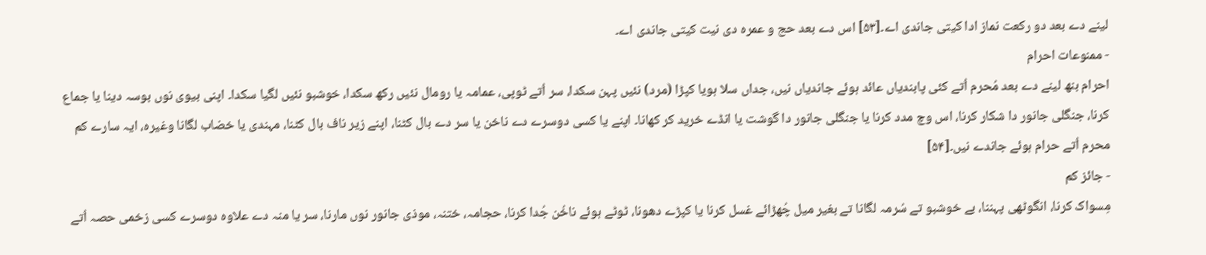لینے دے بعد دو رکعت نماز ادا کيتی جاندی اے۔[۵۳] اس دے بعد حج و عمرہ دی نیت کيتی جاندی اے۔
- ممنوعات احرام
احرام بنھ لینے دے بعد مُحرم اُتے کئی پابندیاں عائد ہوئے جاندیاں نيں، جداں سلا ہويا کپڑا (مرد) نئيں پہن سکدا، سر اُتے ٹوپی، عمامہ یا رومال نئيں رکھ سکدا، خوشبو نئيں لگیا سکدا۔ اپنی بیوی نوں بوسہ دینا یا جماع کرنا، جنگلی جانور دا شکار کرنا، اس وچ مدد کرنا یا جنگلی جانور دا گوشت یا انڈے خرید کر کھانا۔ اپنے یا کسی دوسرے دے ناخن یا سر دے بال کٹنا، اپنے زیر ناف بال کٹنا، مہندی یا خضاب لگانا وغیرہ، ایہ سارے کم محرم اُتے حرام ہوئے جاندے نيں۔[۵۴]
- جائز کم
مِسواک کرنا، انگوٹھی پہننا، بے خوشبو تے سُرمہ لگانا تے بغیر میل چُھڑائے غسل کرنا یا کپڑے دھونا، ٹوٹے ہوئے ناخُن جُدا کرنا، حجامہ، ختنہ، موذی جانور نوں مارنا، سر یا منہ دے علاوہ دوسرے کسی زخمی حصہ اُتے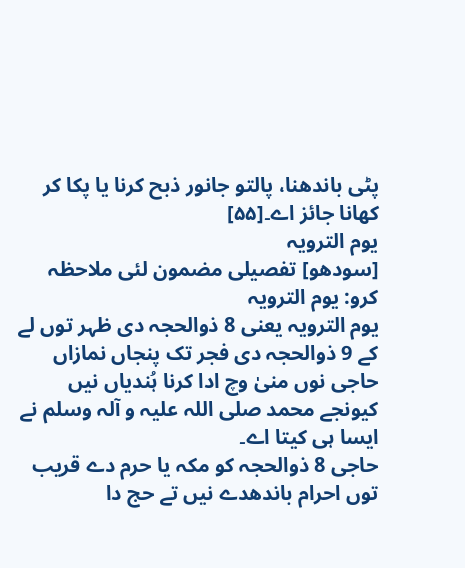پٹی باندھنا، پالتو جانور ذبح کرنا یا پکا کر کھانا جائز اے۔[۵۵]
یوم الترویہ
[سودھو] تفصیلی مضمون لئی ملاحظہ کرو: یوم الترویہ
یوم الترویہ یعنی 8 ذوالحجہ دی ظہر توں لے کے 9 ذوالحجہ دی فجر تک پنجاں نمازاں حاجی نوں منیٰ وچ ادا کرنا ہُندیاں نيں کیونجے محمد صلی اللہ علیہ و آلہ وسلم نے ایسا ہی کيتا اے۔
حاجى 8 ذوالحجہ كو مكہ يا حرم دے قريب توں احرام باندھدے نيں تے حج دا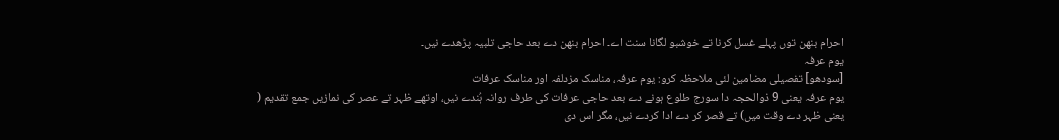احرام بنھن توں پہلے غسل كرنا تے خوشبو لگانا سنت اے۔ احرام بنھن دے بعد حاجی تلبیہ پڑھدے نيں۔
یوم عرفہ
[سودھو] تفصیلی مضامین لئی ملاحظہ کرو: یوم عرفہ، مناسک مزدلفہ اور مناسک عرفات
یوم عرفہ یعنی 9 ذوالحجہ دا سورج طلوع ہونے دے بعد حاجی عرفات كى طرف روانہ ہُندے نيں، اوتھے ظہر تے عصر كى نمازيں جمع تقديم ( يعنى ظہر دے وقت ميں) تے قصر كر دے ادا كردے نيں، مگر اس دی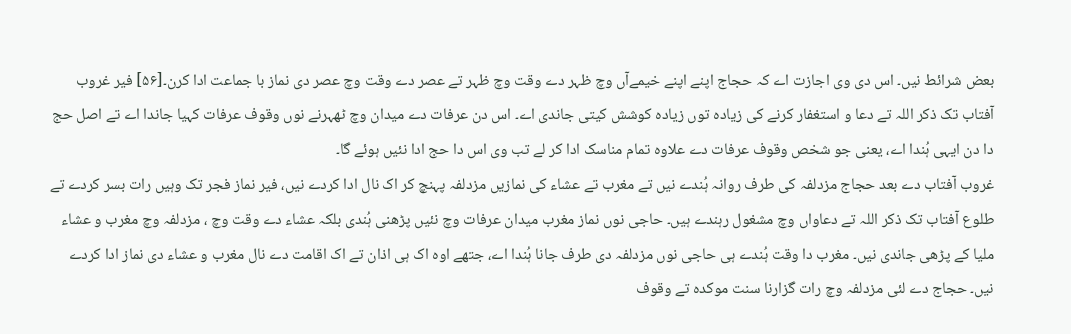بعض شرائط نيں۔ اس دی وی اجازت اے کہ حجاج اپنے اپنے خیمےآں وچ ظہر دے وقت وچ ظہر تے عصر دے وقت وچ عصر دی نماز با جماعت ادا کرن۔[۵۶] فیر غروب آفتاب تک ذکر اللہ تے دعا و استغفار كرنے كى زيادہ توں زيادہ كوشش کيتی جاندی اے۔ اس دن عرفات دے میدان وچ ٹھہرنے نوں وقوف عرفات کہیا جاندا اے تے اصل حج دا دن ایہی ہُندا اے، یعنی جو شخص وقوف عرفات دے علاوہ تمام مناسک ادا کر لے تب وی اس دا حج ادا نئيں ہوئے گا۔
غروب آفتاب دے بعد حجاج مزدلفہ كى طرف روانہ ہُندے نيں تے مغرب تے عشاء كى نمازيں مزدلفہ پہنچ كر اک نال ادا كردے نيں، فیر نماز فجر تک وہيں رات بسر كردے تے طلوع آفتاب تک ذکر اللہ تے دعاواں وچ مشغول رہندے ہيں۔ حاجی نوں نماز مغرب میدان عرفات وچ نئيں پڑھنی ہُندی بلکہ عشاء دے وقت وچ ، مزدلفہ وچ مغرب و عشاء ملیا کے پڑھی جاندی نيں۔ مغرب دا وقت ہُندے ہی حاجی نوں مزدلفہ دی طرف جانا ہُندا اے، جتھے اوہ اک ہی اذان تے اک اقامت دے نال مغرب و عشاء دی نماز ادا کردے نيں۔ حجاج دے لئی مزدلفہ وچ رات گزارنا سنت موکدہ تے وقوف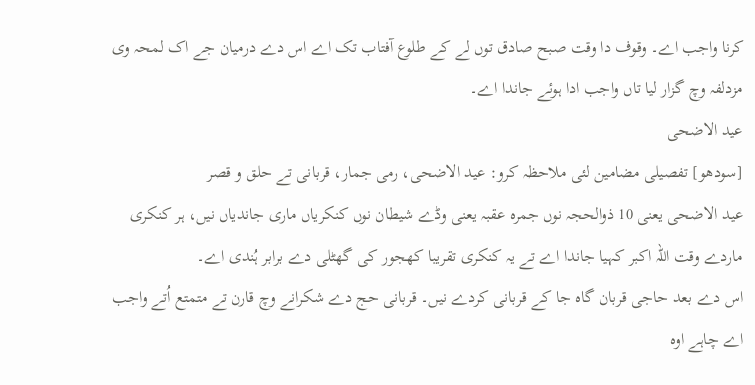کرنا واجب اے۔ وقوف دا وقت صبح صادق توں لے کے طلوع آفتاب تک اے اس دے درمیان جے اک لمحہ وی مزدلفہ وچ گزار لیا تاں واجب ادا ہوئے جاندا اے۔
عید الاضحی
[سودھو] تفصیلی مضامین لئی ملاحظہ کرو: عید الاضحی، رمی جمار، قربانی تے حلق و قصر
عید الاضحی یعنی 10 ذوالحجہ نوں جمرہ عقبہ یعنی وڈے شیطان نوں کنکریاں ماری جاندیاں نيں، ہر كنكرى ماردے وقت اللہ اكبر کہیا جاندا اے تے يہ كنكرى تقريبا كھجور كى گھٹلى دے برابر ہُندی اے۔
اس دے بعد حاجی قربان گاہ جا کے قربانی کردے نيں۔ قربانی حج دے شکرانے وچ قارن تے متمتع اُتے واجب اے چاہے اوہ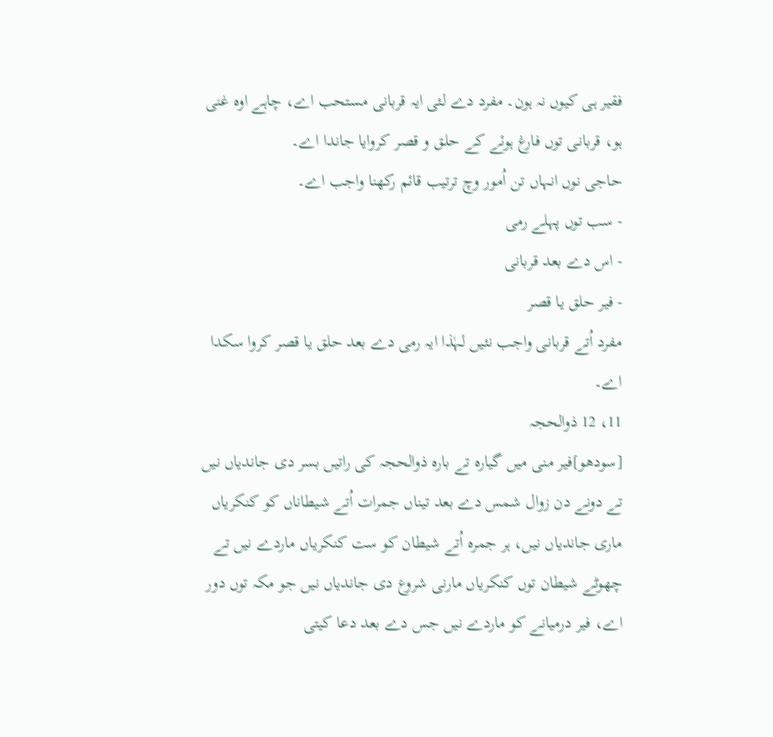فقیر ہی کیوں نہ ہون۔ مفرد دے لئی ایہ قربانی مستحب اے، چاہے اوہ غنی ہو، قربانی توں فارغ ہوئے کے حلق و قصر کروایا جاندا اے۔
حاجی نوں انہاں تن اُمور وچ ترتیب قائم رکھنا واجب اے۔
- سب توں پہلے رمی
- اس دے بعد قربانی
- فیر حلق یا قصر
مفرد اُتے قربانی واجب نئيں لہٰذا ایہ رمی دے بعد حلق یا قصر کروا سکدا اے۔
11، 12 ذوالحجہ
[سودھو]فیر منى ميں گيارہ تے بارہ ذوالحجہ كى راتيں بسر دی جاندیاں نيں تے دونے دن زوال شمس دے بعد تيناں جمرات اُتے شیطاناں كو كنكرياں ماری جاندیاں نيں، ہر جمرہ اُتے شیطان كو ست كنكرياں ماردے نيں تے چھوٹے شیطان توں كنكریاں مارنى شروع دی جاندیاں نيں جو مكہ توں دور اے، فیر درميانے كو ماردے نيں جس دے بعد دعا کيتی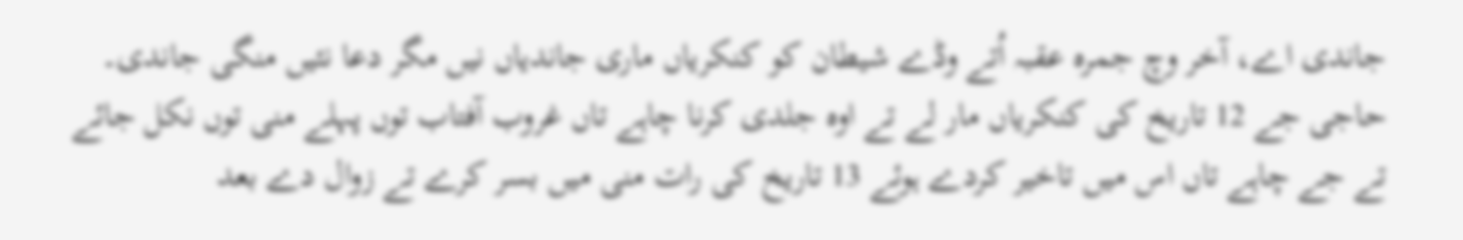جاندی اے، آخر وچ جمرہ عقبہ اُتے وڈے شیطان كو كنكرياں ماری جاندیاں نيں مگر دعا نئيں منگی جاندی۔
حاجی جے 12 تاريخ كى كنكرياں مار لے تے اوہ جلدى كرنا چاہے تاں غروب آفتاب توں پہلے منى توں نكل جائے تے جے چاہے تاں اس ميں تاخير كردے ہوئے 13 تاريخ كى رات منى ميں بسر کرے تے زوال دے بعد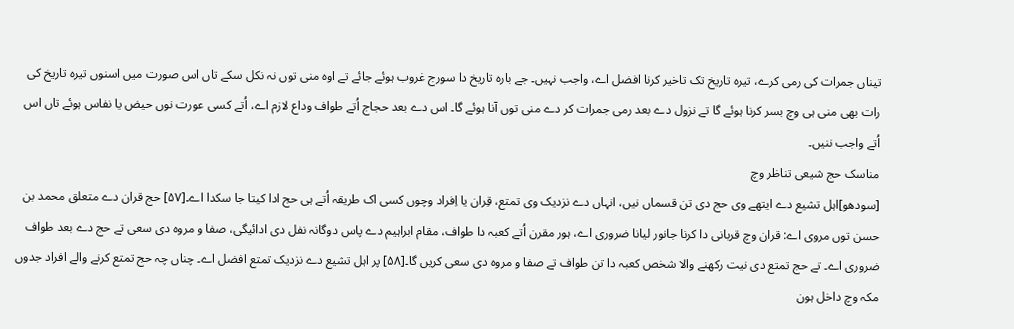تيناں جمرات كى رمى كرے، تيرہ تاريخ تک تاخير كرنا افضل اے، واجب نہيں۔ جے بارہ تاريخ دا سورج غروب ہوئے جائے تے اوہ منى توں نہ نكل سكے تاں اس صورت ميں اسنوں تيرہ تاريخ كى رات بھى منى ہی وچ بسر كرنا ہوئے گا تے نزول دے بعد رمى جمرات كر دے منى توں آنا ہوئے گا۔ اس دے بعد حجاج اُتے طواف وداع لازم اے، اُتے کسی عورت نوں حیض یا نفاس ہوئے تاں اس اُتے واجب ننيں۔
مناسک حج شیعی تناظر وچ
[سودھو]اہل تشیع دے ایتھے وی حج دی تن قسماں نيں، انہاں دے نزدیک وی تمتع، قِران یا اِفراد وچوں کسی اک طریقہ اُتے ہی حج ادا کيتا جا سکدا اے۔[۵۷] حج قران دے متعلق محمد بن حسن توں مروی اے: قران وچ قربانی دا کرنا جانور لیانا ضروری اے، ہور مقرن اُتے کعبہ دا طواف، مقام ابراہیم دے پاس دوگانہ نفل دی ادائیگی، صفا و مروہ دی سعی تے حج دے بعد طواف ضروری اے۔ تے حج تمتع دی نیت رکھنے والا شخص کعبہ دا تن طواف تے صفا و مروہ دی سعی کريں گا۔[۵۸] پر اہل تشیع دے نزدیک تمتع افضل اے۔ چناں چہ حج تمتع کرنے والے افراد جدوں مکہ وچ داخل ہون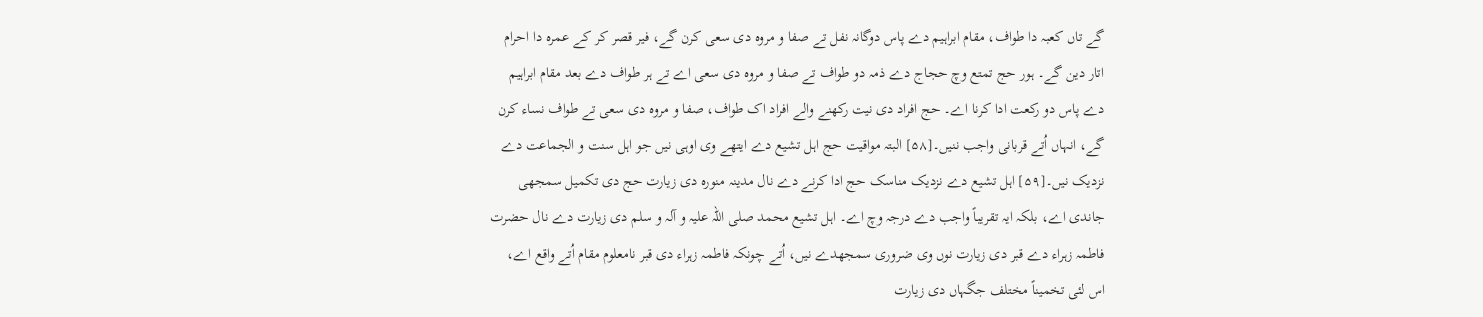گے تاں کعبہ دا طواف، مقام ابراہیم دے پاس دوگانہ نفل تے صفا و مروہ دی سعی کرن گے، فیر قصر کر کے عمرہ دا احرام اتار دین گے۔ ہور حج تمتع وچ حجاج دے ذمہ دو طواف تے صفا و مروہ دی سعی اے تے ہر طواف دے بعد مقام ابراہیم دے پاس دو رکعت ادا کرنا اے۔ حج افراد دی نیت رکھنے والے افراد اک طواف، صفا و مروہ دی سعی تے طواف نساء کرن گے، انہاں اُتے قربانی واجب ننيں۔[۵۸] البتہ مواقیت حج اہل تشیع دے ایتھے وی اوہی نيں جو اہل سنت و الجماعت دے نزدیک نيں۔[۵۹] اہل تشیع دے نزدیک مناسک حج ادا کرنے دے نال مدینہ منورہ دی زیارت حج دی تکمیل سمجھی جاندی اے، بلکہ ایہ تقریباً واجب دے درجہ وچ اے۔ اہل تشیع محمد صلی اللہ علیہ و آلہ و سلم دی زیارت دے نال حضرت فاطمہ زہراء دے قبر دی زیارت نوں وی ضروری سمجھدے نيں، اُتے چونکہ فاطمہ زہراء دی قبر نامعلوم مقام اُتے واقع اے، اس لئی تخمیناً مختلف جگہاں دی زیارت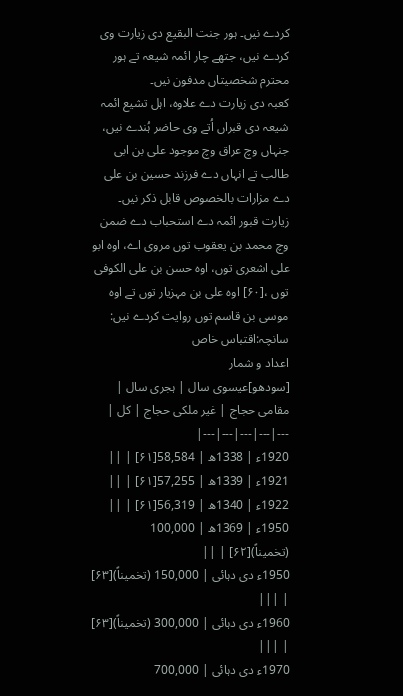کردے نيں۔ ہور جنت البقیع دی زیارت وی کردے نيں، جتھے چار ائمہ شیعہ تے ہور محترم شخصیتاں مدفون نيں۔
کعبہ دی زیارت دے علاوہ، اہل تشیع ائمہ شیعہ دی قبراں اُتے وی حاضر ہُندے نيں، جنہاں وچ عراق وچ موجود علی بن ابی طالب تے انہاں دے فرزند حسین بن علی دے مزارات بالخصوص قابل ذکر نيں۔ زیارت قبور ائمہ دے استحباب دے ضمن وچ محمد بن یعقوب توں مروی اے، اوہ ابو علی اشعری توں، اوہ حسن بن علی الکوفی توں ،[۶۰] اوہ علی بن مہزیار توں تے اوہ موسی بن قاسم توں روایت کردے نيں: سانچہ:اقتباس خاص
اعداد و شمار
[سودھو]عیسوی سال | ہجری سال | مقامی حجاج | غیر ملکی حجاج | کل |
---|---|---|---|---|
1920ء | 1338ھ | 58,584[۶۱] | ||
1921ء | 1339ھ | 57,255[۶۱] | ||
1922ء | 1340ھ | 56,319[۶۱] | ||
1950ء | 1369ھ | 100,000 (تخمیناً)[۶۲] | ||
1950ء دی دہائی | 150,000 (تخمیناً)[۶۳] | |||
1960ء دی دہائی | 300,000 (تخمیناً)[۶۳] | |||
1970ء دی دہائی | 700,000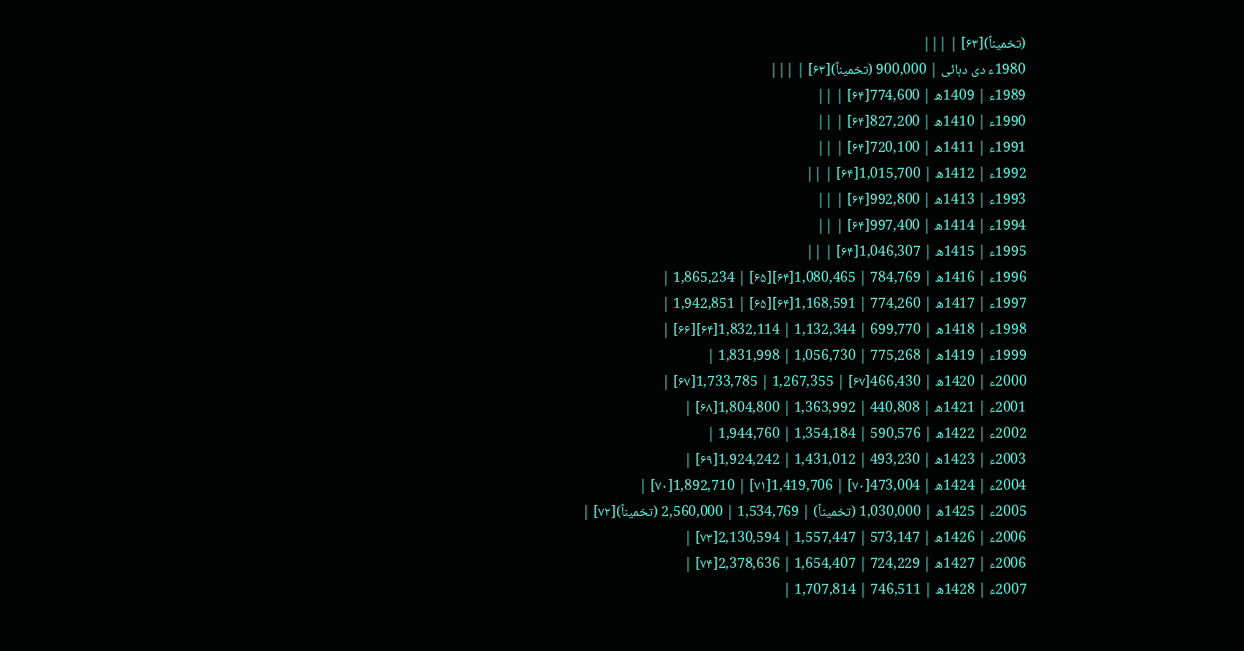(تخمیناً)[۶۳] | |||
1980ء دی دہائی | 900,000 (تخمیناً)[۶۳] | |||
1989ء | 1409ھ | 774,600[۶۴] | ||
1990ء | 1410ھ | 827,200[۶۴] | ||
1991ء | 1411ھ | 720,100[۶۴] | ||
1992ء | 1412ھ | 1,015,700[۶۴] | ||
1993ء | 1413ھ | 992,800[۶۴] | ||
1994ء | 1414ھ | 997,400[۶۴] | ||
1995ء | 1415ھ | 1,046,307[۶۴] | ||
1996ء | 1416ھ | 784,769 | 1,080,465[۶۴][۶۵] | 1,865,234 |
1997ء | 1417ھ | 774,260 | 1,168,591[۶۴][۶۵] | 1,942,851 |
1998ء | 1418ھ | 699,770 | 1,132,344 | 1,832,114[۶۴][۶۶] |
1999ء | 1419ھ | 775,268 | 1,056,730 | 1,831,998 |
2000ء | 1420ھ | 466,430[۶۷] | 1,267,355 | 1,733,785[۶۷] |
2001ء | 1421ھ | 440,808 | 1,363,992 | 1,804,800[۶۸] |
2002ء | 1422ھ | 590,576 | 1,354,184 | 1,944,760 |
2003ء | 1423ھ | 493,230 | 1,431,012 | 1,924,242[۶۹] |
2004ء | 1424ھ | 473,004[۷۰] | 1,419,706[۷۱] | 1,892,710[۷۰] |
2005ء | 1425ھ | 1,030,000 (تخمیناً) | 1,534,769 | 2,560,000 (تخمیناً)[۷۲] |
2006ء | 1426ھ | 573,147 | 1,557,447 | 2,130,594[۷۳] |
2006ء | 1427ھ | 724,229 | 1,654,407 | 2,378,636[۷۴] |
2007ء | 1428ھ | 746,511 | 1,707,814 |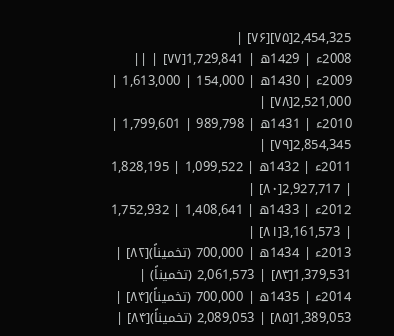2,454,325[۷۵][۷۶] |
2008ء | 1429ھ | 1,729,841[۷۷] | ||
2009ء | 1430ھ | 154,000 | 1,613,000 | 2,521,000[۷۸] |
2010ء | 1431ھ | 989,798 | 1,799,601 | 2,854,345[۷۹] |
2011ء | 1432ھ | 1,099,522 | 1,828,195 | 2,927,717[۸۰] |
2012ء | 1433ھ | 1,408,641 | 1,752,932 | 3,161,573[۸۱] |
2013ء | 1434ھ | 700,000 (تخمیناً)[۸۲] | 1,379,531[۸۳] | 2,061,573 (تخمیناً) |
2014ء | 1435ھ | 700,000 (تخمیناً)[۸۴] | 1,389,053[۸۵] | 2,089,053 (تخمیناً)[۸۴] |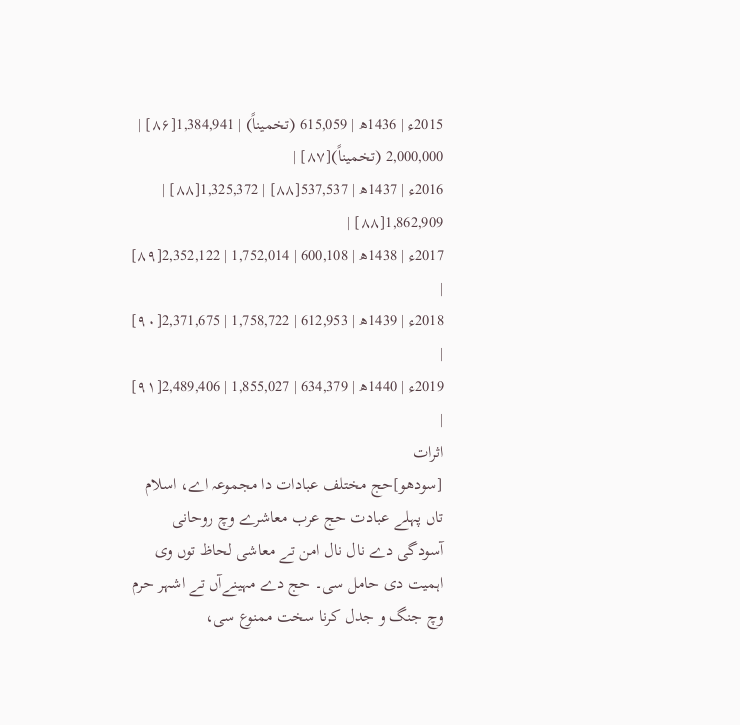2015ء | 1436ھ | 615,059 (تخمیناً) | 1,384,941[۸۶] | 2,000,000 (تخمیناً)[۸۷] |
2016ء | 1437ھ | 537,537[۸۸] | 1,325,372[۸۸] | 1,862,909[۸۸] |
2017ء | 1438ھ | 600,108 | 1,752,014 | 2,352,122[۸۹] |
2018ء | 1439ھ | 612,953 | 1,758,722 | 2,371,675[۹۰] |
2019ء | 1440ھ | 634,379 | 1,855,027 | 2,489,406[۹۱] |
اثرات
[سودھو]حج مختلف عبادات دا مجموعہ اے، اسلام تاں پہلے عبادت حج عرب معاشرے وچ روحانی آسودگی دے نال نال امن تے معاشی لحاظ توں وی اہمیت دی حامل سی۔ حج دے مہینےآں تے اشہر حرم وچ جنگ و جدل کرنا سخت ممنوع سی،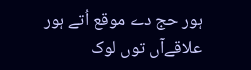ہور حج دے موقع اُتے ہور علاقےآں توں لوک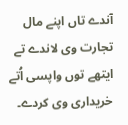آندے تاں اپنے مال تجارت وی لاندے تے ایتھے توں واپسی اُتے خریداری وی کردے۔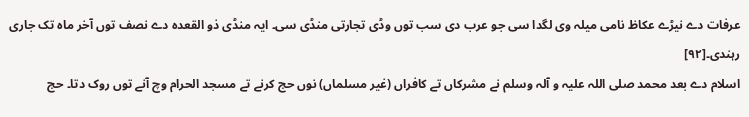عرفات دے نیڑے عکاظ نامی میلہ وی لگدا سی جو عرب دی سب توں وڈی تجارتی منڈی سی۔ ایہ منڈی ذو القعدہ دے نصف توں آخر ماہ تک جاری رہندی۔[۹۲]
اسلام دے بعد محمد صلی اللہ علیہ و آلہ وسلم نے مشرکاں تے کافراں (غیر مسلماں) نوں حج کرنے تے مسجد الحرام وچ آنے توں روک دتا۔ حج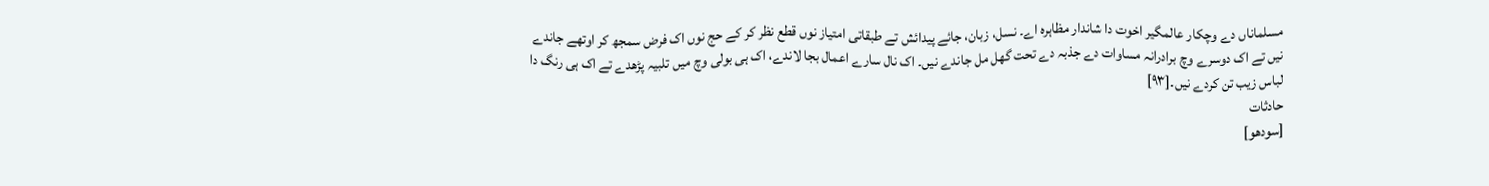مسلماناں دے وچکار عالمگیر اخوت دا شاندار مظاہرہ اے۔ نسل، زبان، جائے پیدائش تے طبقاتی امتیاز نوں قطع نظر کر کے حج نوں اک فرض سمجھ کر اوتھے جاندے نيں تے اک دوسرے وچ برادرانہ مساوات دے جذبہ دے تحت گھل مل جاندے نيں۔ اک نال سارے اعمال بجا لاندے، اک ہی بولی وچ ميں تلبیہ پڑھدے تے اک ہی رنگ دا لباس زیب تن کردے نيں۔[۹۳]
حادثات
[سودھو]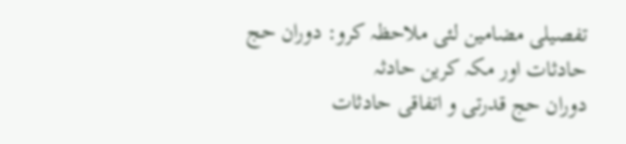تفصیلی مضامین لئی ملاحظہ کرو: دوران حج حادثات اور مکہ کرین حادثہ
دوران حج قدرتی و اتفاقی حادثات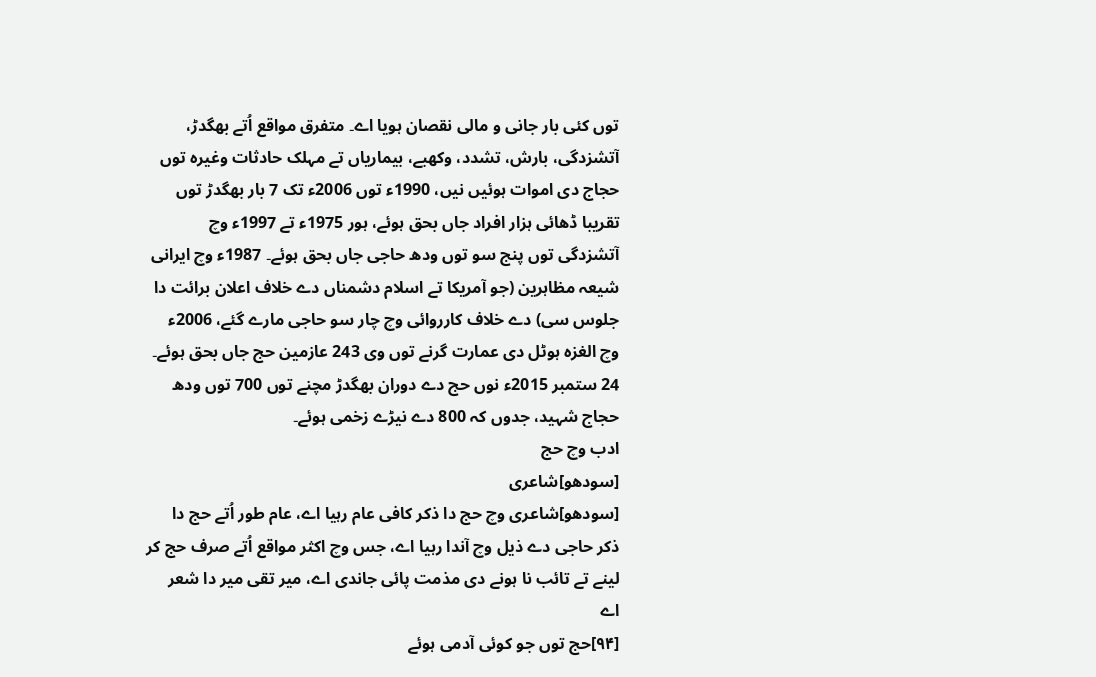توں کئی بار جانی و مالی نقصان ہويا اے۔ متفرق مواقع اُتے بھگدڑ، آتشزدگی، بارش، تشدد، وکھبے، بیماریاں تے مہلک حادثات وغیرہ توں حجاج دی اموات ہوئيں نيں، 1990ء توں 2006ء تک 7 بار بھگدڑ توں تقریبا ڈھائی ہزار افراد جاں بحق ہوئے، ہور 1975ء تے 1997ء وچ آتشزدگی توں پنج سو توں ودھ حاجی جاں بحق ہوئے۔ 1987ء وچ ایرانی شیعہ مظاہرین (جو آمریکا تے اسلام دشمناں دے خلاف اعلان برائت دا جلوس سی) دے خلاف کارروائی وچ چار سو حاجی مارے گئے، 2006ء وچ الغزہ ہوٹل دی عمارت گرنے توں وی 243 عازمین حج جاں بحق ہوئے۔ 24 ستمبر 2015ء نوں حج دے دوران بھگدڑ مچنے توں 700 توں ودھ حجاج شہید، جدوں کہ 800 دے نیڑے زخمی ہوئے۔
ادب وچ حج
[سودھو]شاعری
[سودھو]شاعری وچ حج دا ذکر کافی عام رہیا اے، عام طور اُتے حج دا ذکر حاجی دے ذیل وچ آندا رہیا اے، جس وچ اکثر مواقع اُتے صرف حج کر لینے تے تائب نا ہونے دی مذمت پائی جاندی اے، میر تقی میر دا شعر اے
[۹۴]حج توں جو کوئی آدمی ہوئے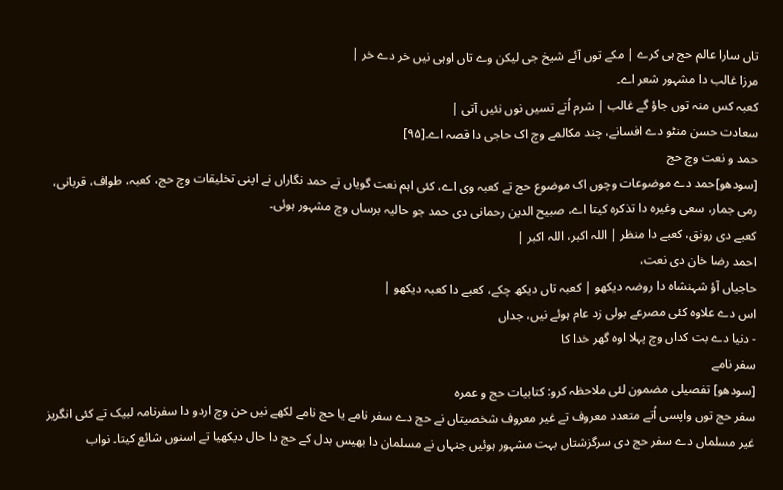تاں سارا عالم حج ہی کرے | مکے توں آئے شیخ جی لیکن وے تاں اوہی نيں خر دے خر |
مرزا غالب دا مشہور شعر اے۔
کعبہ کس منہ توں جاؤ گے غالب | شرم اُتے تسيں نوں نئيں آتی |
سعادت حسن منٹو دے افسانے، چند مکالمے وچ اک حاجی دا قصہ اے۔[۹۵]
حمد و نعت وچ حج
[سودھو]حمد دے موضوعات وچوں اک موضوع حج تے کعبہ وی اے، کئی اہم نعت گویاں تے حمد نگاراں نے اپنی تخلیقات وچ حج، کعبہ، طواف، قربانی، رمی جمار، سعی وغیرہ دا تذکرہ کيتا اے، صبیح الدین رحمانی دی حمد جو حالیہ برساں وچ مشہور ہوئی۔
کعبے دی رونق، کعبے دا منظر | اللہ اکبر، اللہ اکبر |
احمد رضا خان دی نعت،
حاجیاں آؤ شہنشاہ دا روضہ دیکھو | کعبہ تاں دیکھ چکے، کعبے دا کعبہ دیکھو |
اس دے علاوہ کئی مصرعے بولی زد عام ہوئے نيں، جداں
- دنیا دے بت کداں وچ پہلا اوہ گھر خدا کا
سفر نامے
[سودھو] تفصیلی مضمون لئی ملاحظہ کرو: کتابیات حج و عمرہ
سفر حج توں واپسی اُتے متعدد معروف تے غیر معروف شخصیتاں نے حج دے سفر نامے یا حج نامے لکھے نيں حن وچ اردو دا سفرنامہ لبیک تے کئی انگریز غیر مسلماں دے سفر حج دی سرگزشتاں بہت مشہور ہوئيں جنہاں نے مسلمان دا بھیس بدل کے حج دا حال دیکھیا تے اسنوں شائع کيتا۔ نواب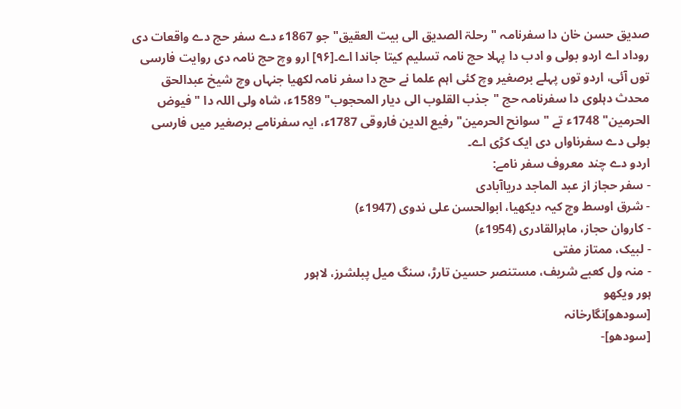صديق حسن خان دا سفرنامہ "رحلۃ الصديق الی بيت العقيق" جو 1867ء دے سفر حج دے واقعات دی روداد اے اردو بولی و ادب دا پہلا حج نامہ تسليم کيتا جاندا اے۔[۹۶] ارو وچ حج نامہ دی روایت فارسی توں آئی، اردو توں پہلے برصغیر وچ کئی اہم علما نے حج دا سفر نامہ لکھیا جنہاں وچ شیخ عبدالحق محدث دہلوی دا سفرنامہ حج "جذب القلوب الی ديار المحجوب" 1589ء، شاہ ولی اللہ دا "فيوض الحرمين" 1748ء تے "سوانح الحرمين" رفيع الدين فاروقی 1787ء، ایہ سفرنامے برصغير ميں فارسی بولی دے سفرناواں دی ايک کڑی اے۔
اردو دے چند معروف سفر نامے:
- سفر حجاز از عبد الماجد دریاآبادی
- شرق اوسط وچ کیہ دیکھیا، ابوالحسن علی ندوی (1947ء)
- کاروان حجاز، ماہرالقادری (1954ء)
- لبیک، ممتاز مفتی
- منہ ول کعبے شریف، مستنصر حسين تارڑ، سنگ میل پبلشرز، لاہور
ہور ویکھو
[سودھو]نگارخانہ
[سودھو]-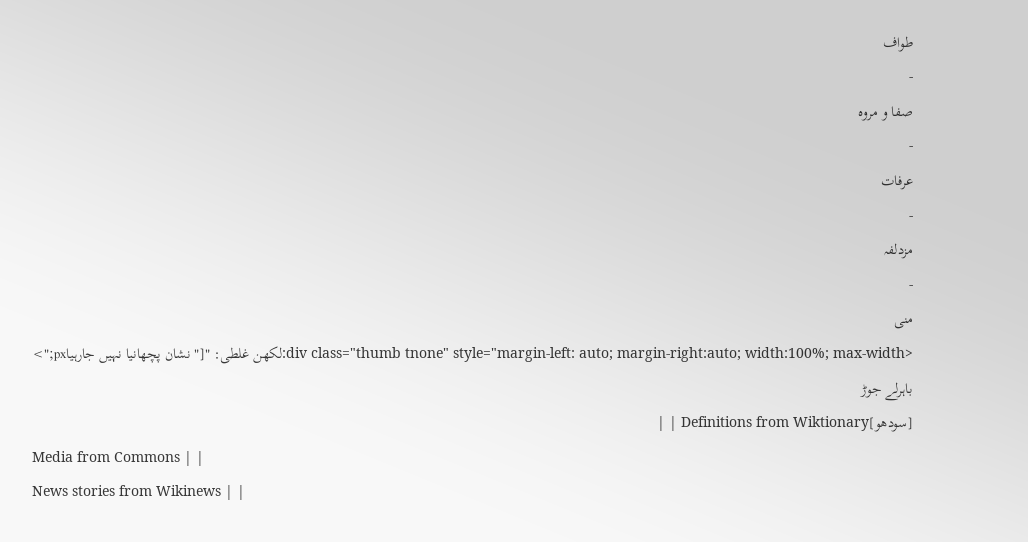طواف
-
صفا و مروہ
-
عرفات
-
مزدلفہ
-
منی
<div class="thumb tnone" style="margin-left: auto; margin-right:auto; width:100%; max-width:لکھن غلطی: "[" نشان پچھانیا نہیں جارہیاpx;">
باہرلے جوڑ
[سودھو]Definitions from Wiktionary | |
Media from Commons | |
News stories from Wikinews | |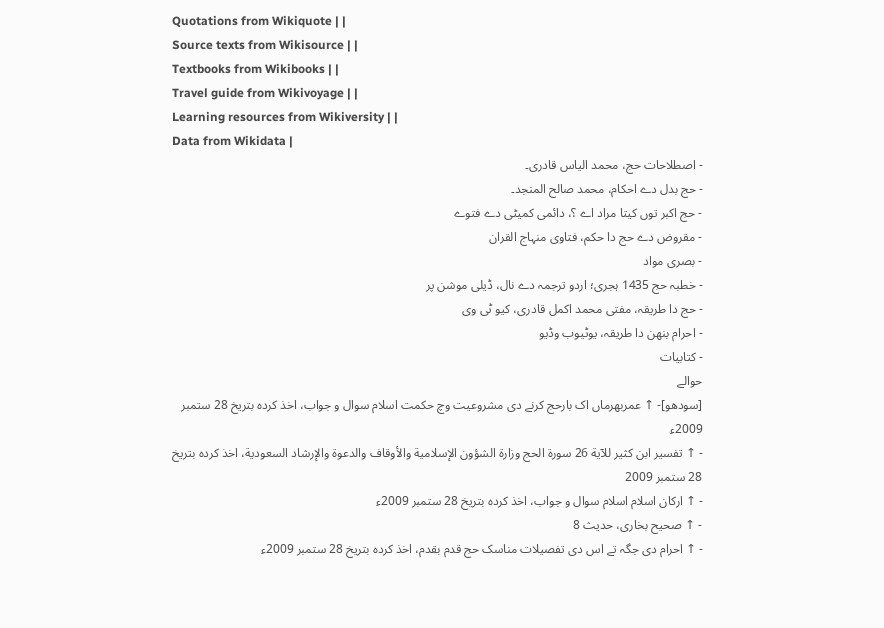Quotations from Wikiquote | |
Source texts from Wikisource | |
Textbooks from Wikibooks | |
Travel guide from Wikivoyage | |
Learning resources from Wikiversity | |
Data from Wikidata |
- اصطلاحات حج، محمد الیاس قادری۔
- حج بدل دے احکام، محمد صالح المنجد۔
- حج اکبر توں کيتا مراد اے ؟، دائمی کمیٹی دے فتوے
- مقروض دے حج دا حکم، فتاوی منہاج القران
- بصری مواد
- خطبہ حج 1435 ہجری؛ اردو ترجمہ دے نال، ڈیلی موشن پر
- حج دا طریقہ، مفتی محمد اکمل قادری، کیو ٹی وی
- احرام بنھن دا طریقہ، یوٹیوب وڈیو
- کتابیات
حوالے
[سودھو]- ↑ عمربھرماں اک بارحج کرنے دی مشروعیت وچ حکمت اسلام سوال و جواب، اخذ کردہ بتریخ 28 ستمبر 2009ء
- ↑ تفسير ابن كثير للآية 26 سورة الحج وزارة الشؤون الإسلامية والأوقاف والدعوة والإرشاد السعودية، اخذ کردہ بتریخ 28 ستمبر 2009
- ↑ ارکان اسلام اسلام سوال و جواب، اخذ کردہ بتریخ 28 ستمبر 2009ء
- ↑ صحیح بخاری، حدیث 8
- ↑ احرام دی جگہ تے اس دی تفصیلات مناسک حج قدم بقدم، اخذ کردہ بتریخ 28 ستمبر 2009ء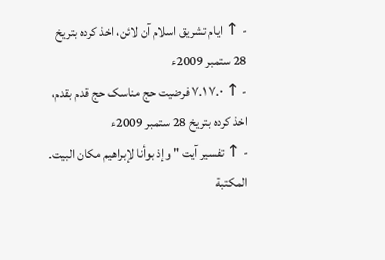- ↑ ایام تشریق اسلام آن لائن، اخذ کردہ بتریخ 28 ستمبر 2009ء
- ↑ ۷.۰ ۷.۱ فرضیت حج مناسک حج قدم بقدم، اخذ کردہ بتریخ 28 ستمبر 2009ء
- ↑ تفسیر آیت " وإذ بوأنا لإبراهيم مكان البيت۔ المكتبة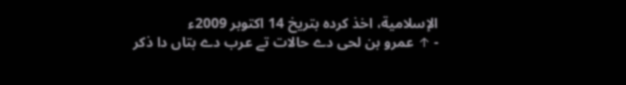الإسلامية، اخذ کردہ بتریخ 14 اکتوبر 2009ء
- ↑ عمرو بن لحی دے حالات تے عرب دے بتاں دا ذکر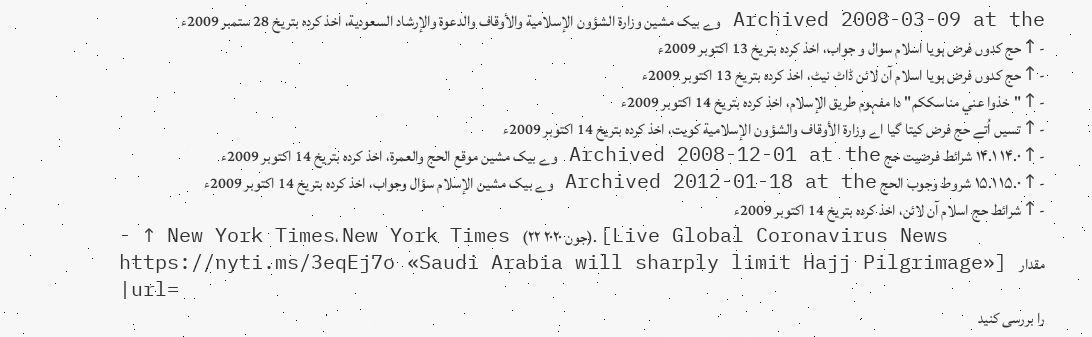Archived 2008-03-09 at the وے بیک مشین وزارة الشؤون الإسلامية والأوقاف والدعوة والإرشاد السعودية، اخذ کردہ بتریخ 28 ستمبر 2009ء
- ↑ حج کدوں فرض ہويا اسلام سوال و جواب، اخذ کردہ بتریخ 13 اکتوبر 2009ء
- ↑ حج کدوں فرض ہويا اسلام آن لائن ڈاٹ نیٹ، اخذ کردہ بتریخ 13 اکتوبر 2009ء
- ↑ "خذوا عني مناسككم" دا مفہوم طريق الإسلام، اخذ کردہ بتریخ 14 اکتوبر 2009ء
- ↑ تسيں اُتے حج فرض کيتا گیا اے وزارة الأوقاف والشؤون الإسلامية کویت، اخذ کردہ بتریخ 14 اکتوبر 2009ء
- ↑ ۱۴.۰ ۱۴.۱ شرائط فرضیت حج Archived 2008-12-01 at the وے بیک مشین موقع الحج والعمرة، اخذ کردہ بتریخ 14 اکتوبر 2009ء
- ↑ ۱۵.۰ ۱۵.۱ شروط وجوب الحج Archived 2012-01-18 at the وے بیک مشین الإسلام سؤال وجواب، اخذ کردہ بتریخ 14 اکتوبر 2009ء
- ↑ شرائط حج اسلام آن لائن، اخذ کردہ بتریخ 14 اکتوبر 2009ء
- ↑ New York Times، New York Times (۲۲ جون ۲۰۲۰). [Live Global Coronavirus News https://nyti.ms/3eqEj7o «Saudi Arabia will sharply limit Hajj Pilgrimage»] مقدار
|url=
را بررسی کنید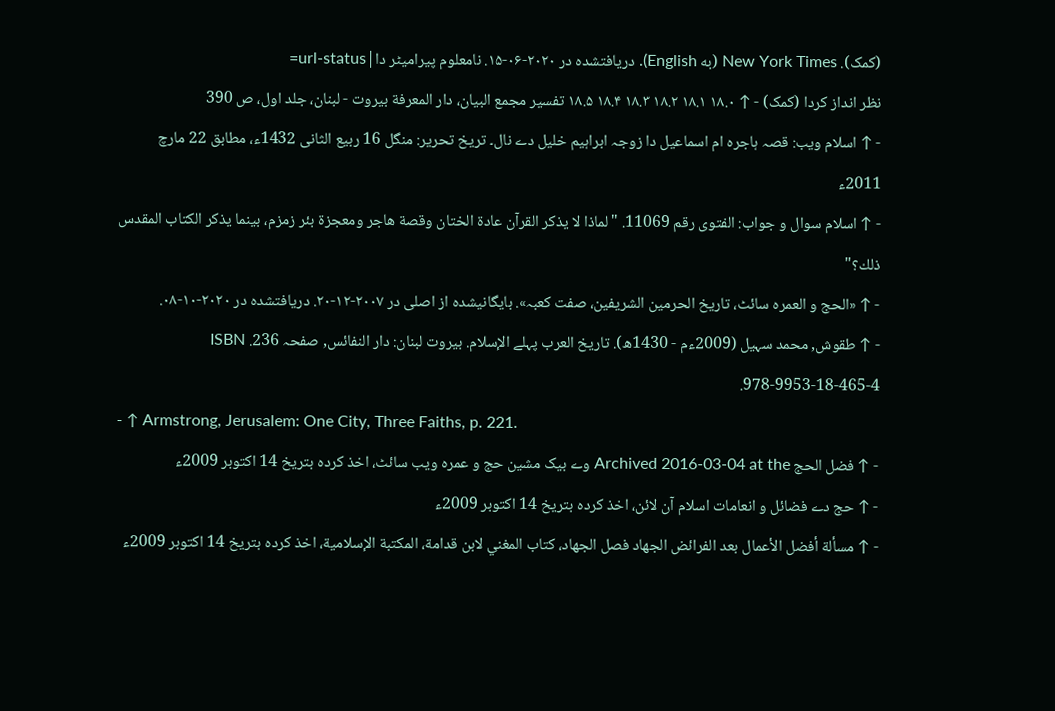(کمک). New York Times (به English). دریافتشده در ۲۰۲۰-۰۶-۱۵. نامعلوم پیرامیٹر دا|url-status=
نظر انداز کردا (کمک) - ↑ ۱۸.۰ ۱۸.۱ ۱۸.۲ ۱۸.۳ ۱۸.۴ ۱۸.۵ تفسير مجمع البيان، دار المعرفة بيروت - لبنان، جلد اول، ص 390
- ↑ اسلام ویب: قصہ ہاجرہ ام اسماعیل دا زوجہ ابراہیم خلیل دے نال۔ تریخ تحریر: منگل 16 ربیع الثانی 1432ء، مطابق 22 مارچ 2011ء
- ↑ اسلام سوال و جواب: الفتوى رقم 11069. "لماذا لا يذكر القرآن عادة الختان وقصة هاجر ومعجزة بئر زمزم، بينما يذكر الكتاب المقدس ذلك؟"
- ↑ «الحج و العمرہ سائٹ، تاريخ الحرمين الشريفين، صفت کعبہ». بایگانیشده از اصلی در ۲۰۰۷-۱۲-۲۰. دریافتشده در ۲۰۲۰-۱۰-۰۸.
- ↑ طقوش, محمد سہیل (2009ءم - 1430ھ). تاريخ العرب پہلے الإسلام. بیروت لبنان: دار النفائس, صفحہ 236. ISBN 978-9953-18-465-4.
- ↑ Armstrong, Jerusalem: One City, Three Faiths, p. 221.
- ↑ فضل الحج Archived 2016-03-04 at the وے بیک مشین حج و عمرہ ویب سائٹ، اخذ کردہ بتریخ 14 اکتوبر 2009ء
- ↑ حج دے فضائل و انعامات اسلام آن لائن، اخذ کردہ بتریخ 14 اکتوبر 2009ء
- ↑ مسألة أفضل الأعمال بعد الفرائض الجهاد فصل الجهاد، كتاب المغني لابن قدامة، المكتبة الإسلامية، اخذ کردہ بتریخ 14 اکتوبر 2009ء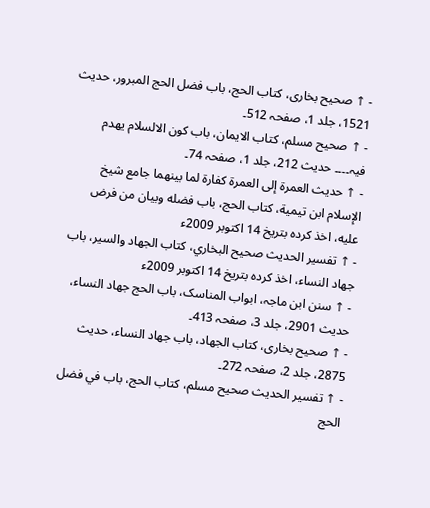- ↑ صحیح بخاری، کتاب الحج، باب فضل الحج المبرور، حدیث 1521، جلد 1، صفحہ 512۔
- ↑ صحیح مسلم، کتاب الایمان، باب کون الالسلام یھدم فیہ۔۔۔۔ حدیث 212، جلد 1، صفحہ 74۔
- ↑ حديث العمرة إلى العمرة كفارة لما بينهما جامع شيخ الإسلام ابن تيمية، كتاب الحج، باب فضله وبيان من فرض عليه، اخذ کردہ بتریخ 14 اکتوبر 2009ء
- ↑ تفسير الحديث صحيح البخاري، كتاب الجهاد والسير، باب جهاد النساء، اخذ کردہ بتریخ 14 اکتوبر 2009ء
- ↑ سنن ابن ماجہ، ابواب المناسک، باب الحج جھاد النساء، حدیث 2901، جلد 3، صفحہ 413۔
- ↑ صحیح بخاری، کتاب الجھاد، باب جھاد النساء، حدیث 2875، جلد 2، صفحہ 272۔
- ↑ تفسير الحديث صحيح مسلم، كتاب الحج، باب في فضل الحج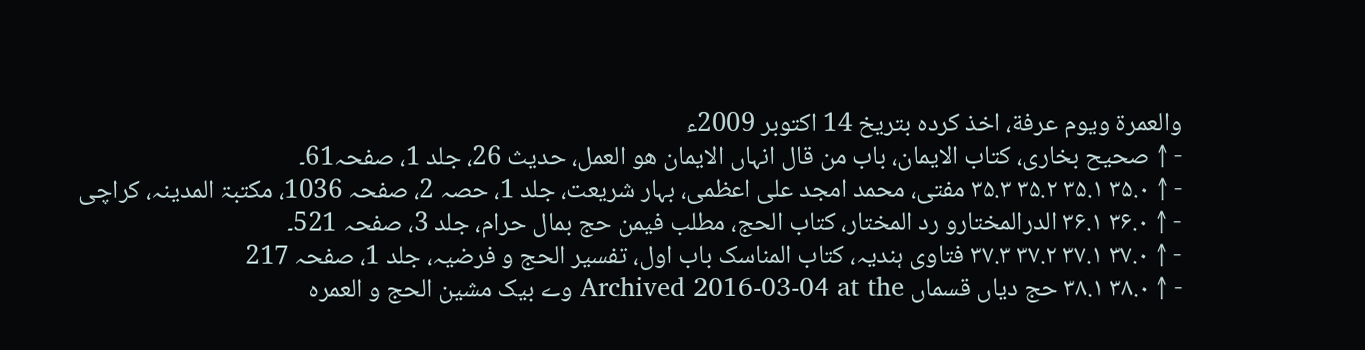والعمرة ويوم عرفة، اخذ کردہ بتریخ 14 اکتوبر 2009ء
- ↑ صحیح بخاری، کتاب الایمان، باب من قال انہاں الایمان ھو العمل، حدیث 26، جلد 1، صفحہ61۔
- ↑ ۳۵.۰ ۳۵.۱ ۳۵.۲ ۳۵.۳ مفتی، محمد امجد علی اعظمی، بہار شریعت، جلد 1، حصہ 2، صفحہ 1036، مکتبۃ المدینہ، کراچی
- ↑ ۳۶.۰ ۳۶.۱ الدرالمختارو رد المختار، کتاب الحج، مطلب فیمن حج بمال حرام، جلد 3، صفحہ 521۔
- ↑ ۳۷.۰ ۳۷.۱ ۳۷.۲ ۳۷.۳ فتاوی ہندیہ، کتاب المناسک باب اول، تفسیر الحج و فرضیہ، جلد 1، صفحہ 217
- ↑ ۳۸.۰ ۳۸.۱ حج دیاں قسماں Archived 2016-03-04 at the وے بیک مشین الحج و العمرہ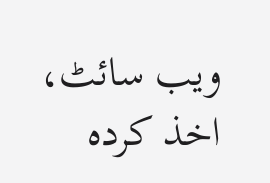ویب سائٹ، اخذ کردہ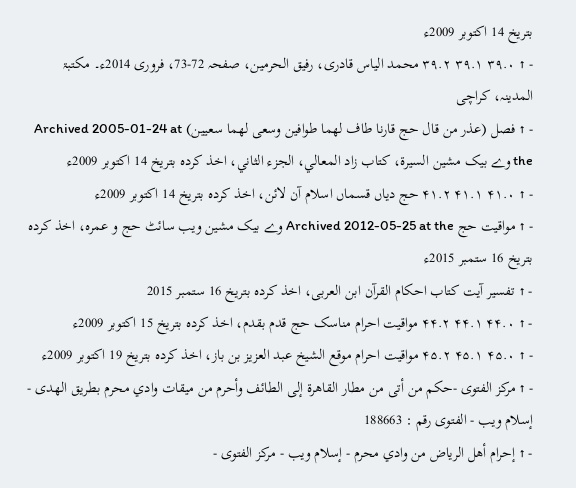بتریخ 14 اکتوبر 2009ء
- ↑ ۳۹.۰ ۳۹.۱ ۳۹.۲ محمد الیاس قادری، رفیق الحرمین، صفحہ 72-73، فروری 2014ء۔ مکتبۃ المدینہ، کراچی
- ↑ فصل (عذر من قال حج قارنا طاف لهما طوافين وسعى لهما سعيين) Archived 2005-01-24 at the وے بیک مشین السيرة، كتاب زاد المعالي، الجزء الثاني، اخذ کردہ بتریخ 14 اکتوبر 2009ء
- ↑ ۴۱.۰ ۴۱.۱ ۴۱.۲ حج دیاں قسماں اسلام آن لائن، اخذ کردہ بتریخ 14 اکتوبر 2009ء
- ↑ مواقيت حج Archived 2012-05-25 at the وے بیک مشین ویب سائٹ حج و عمرہ، اخذ کردہ بتریخ 16 ستمبر 2015ء
- ↑ تفسير آیت كتاب احكام القرآن ابن العربی، اخذ کردہ بتریخ 16 ستمبر 2015
- ↑ ۴۴.۰ ۴۴.۱ ۴۴.۲ مواقیت احرام مناسک حج قدم بقدم، اخذ کردہ بتریخ 15 اکتوبر 2009ء
- ↑ ۴۵.۰ ۴۵.۱ ۴۵.۲ مواقیت احرام موقع الشيخ عبد العزيز بن باز، اخذ کردہ بتریخ 19 اکتوبر 2009ء
- ↑ مركز الفتوى -حكم من أتى من مطار القاهرة إلى الطائف وأحرم من ميقات وادي محرم بطريق الهدى - إسلام ويب - الفتوى رقم : 188663
- ↑ إحرام أهل الرياض من وادي محرم - إسلام ويب - مركز الفتوى -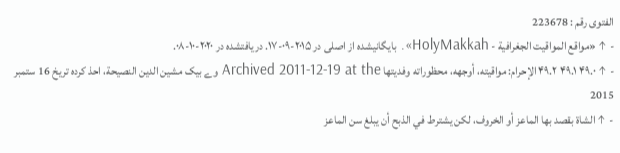الفتوى رقم : 223678
- ↑ «مواقع المواقيت الجغرافية - HolyMakkah». بایگانیشده از اصلی در ۲۰۱۵-۰۹-۱۷. دریافتشده در ۲۰۲۰-۱۰-۰۸.
- ↑ ۴۹.۰ ۴۹.۱ ۴۹.۲ الإحرام: مواقيته، أوجهه، محظوراته وفديتها Archived 2011-12-19 at the وے بیک مشین الدين النصيحة، احذ کردہ تریخ 16 ستمبر 2015
- ↑ الشاة بقصد بها الماعز أو الخروف، لكن يشترط في الذبح أن يبلغ سن الماعز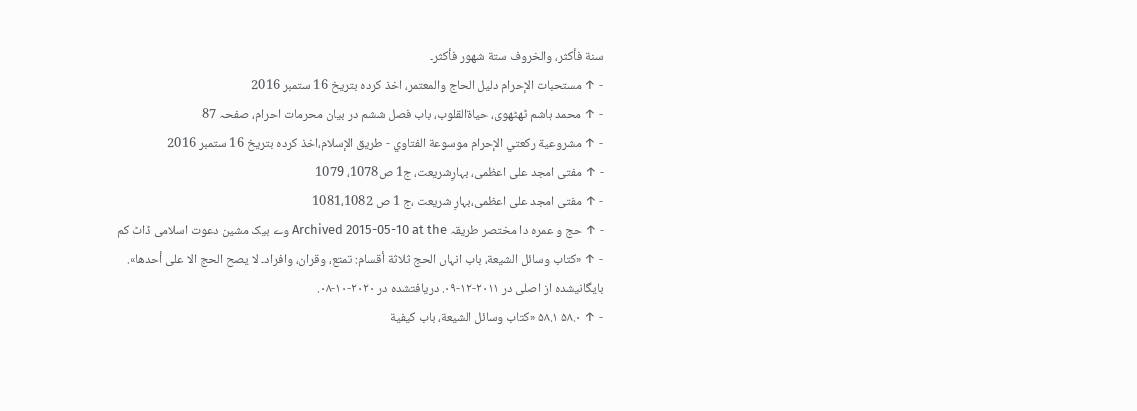سنة فأكثر، والخروف ستة شهور فأكثر۔
- ↑ مستحبات الإحرام دليل الحاج والمعتمر، اخذ کردہ بتریخ 16 ستمبر 2016
- ↑ محمد ہاشم ٹھٹھوی، حیاۃالقلوب، باب فصل ششم در بیان محرمات احرام، صفحہ 87
- ↑ مشروعية ركعتي الإحرام موسوعة الفتاوي - طريق الإسلام،اخذ کردہ بتریخ 16 ستمبر 2016
- ↑ مفتی امجد علی اعظمی، بہارِشریعت، ج1 ص1078، 1079
- ↑ مفتی امجد علی اعظمی،بہارِ شریعت ،ج 1 ص 1081،1082
- ↑ حج و عمرہ دا مختصر طریقہ Archived 2015-05-10 at the وے بیک مشین دعوت اسلامی ڈاٹ کم
- ↑ «كتاب وسائل الشيعة، باب انہاں الحج ثلاثة أقسام: تمتع، وقران، وافراد۔ لا يصح الحج الا على أحدها». بایگانیشده از اصلی در ۲۰۱۱-۱۲-۰۹. دریافتشده در ۲۰۲۰-۱۰-۰۸.
- ↑ ۵۸.۰ ۵۸.۱ «كتاب وسائل الشيعة، باب كيفية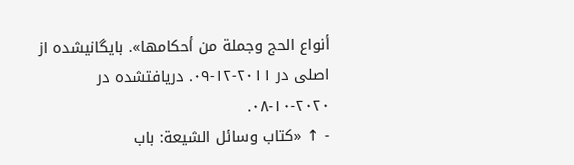أنواع الحج وجملة من أحكامها». بایگانیشده از اصلی در ۲۰۱۱-۱۲-۰۹. دریافتشده در ۲۰۲۰-۱۰-۰۸.
- ↑ «كتاب وسائل الشيعة: باب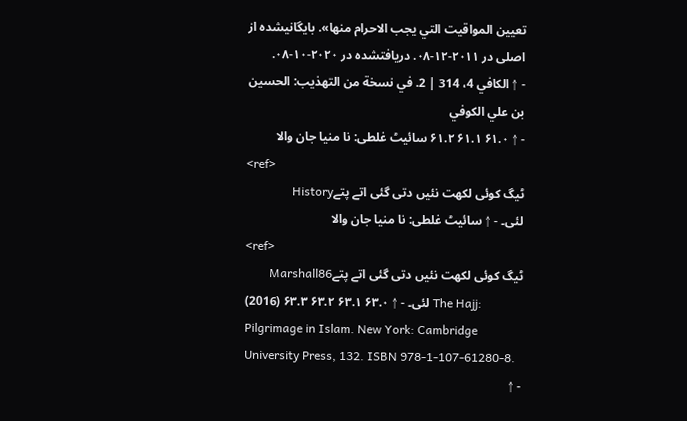تعيين المواقيت التي يجب الاحرام منها». بایگانیشده از اصلی در ۲۰۱۱-۱۲-۰۸. دریافتشده در ۲۰۲۰-۱۰-۰۸.
- ↑ الكافي 4، 314 | 2. في نسخة من التهذيب: الحسين بن علي الكوفي
- ↑ ۶۱.۰ ۶۱.۱ ۶۱.۲ سائیٹ غلطی: نا منیا جان والا
<ref>
ٹیگ کوئی لکھت نئیں دتی گئی اتے پتےHistory
لئی۔ - ↑ سائیٹ غلطی: نا منیا جان والا
<ref>
ٹیگ کوئی لکھت نئیں دتی گئی اتے پتےMarshall86
لئی۔ - ↑ ۶۳.۰ ۶۳.۱ ۶۳.۲ ۶۳.۳ (2016) The Hajj: Pilgrimage in Islam. New York: Cambridge University Press, 132. ISBN 978-1-107-61280-8.
- ↑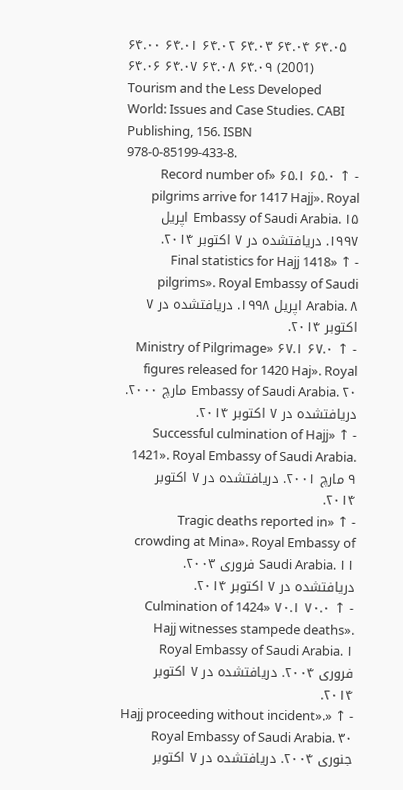۶۴.۰۰ ۶۴.۰۱ ۶۴.۰۲ ۶۴.۰۳ ۶۴.۰۴ ۶۴.۰۵ ۶۴.۰۶ ۶۴.۰۷ ۶۴.۰۸ ۶۴.۰۹ (2001) Tourism and the Less Developed World: Issues and Case Studies. CABI Publishing, 156. ISBN 978-0-85199-433-8.
- ↑ ۶۵.۰ ۶۵.۱ «Record number of pilgrims arrive for 1417 Hajj». Royal Embassy of Saudi Arabia. ۱۵ اپریل ۱۹۹۷. دریافتشده در ۷ اکتوبر ۲۰۱۴.
- ↑ «Final statistics for Hajj 1418 pilgrims». Royal Embassy of Saudi Arabia. ۸ اپریل ۱۹۹۸. دریافتشده در ۷ اکتوبر ۲۰۱۴.
- ↑ ۶۷.۰ ۶۷.۱ «Ministry of Pilgrimage figures released for 1420 Haj». Royal Embassy of Saudi Arabia. ۲۰ مارچ ۲۰۰۰. دریافتشده در ۷ اکتوبر ۲۰۱۴.
- ↑ «Successful culmination of Hajj 1421». Royal Embassy of Saudi Arabia. ۹ مارچ ۲۰۰۱. دریافتشده در ۷ اکتوبر ۲۰۱۴.
- ↑ «Tragic deaths reported in crowding at Mina». Royal Embassy of Saudi Arabia. ۱۱ فروری ۲۰۰۳. دریافتشده در ۷ اکتوبر ۲۰۱۴.
- ↑ ۷۰.۰ ۷۰.۱ «Culmination of 1424 Hajj witnesses stampede deaths». Royal Embassy of Saudi Arabia. ۱ فروری ۲۰۰۴. دریافتشده در ۷ اکتوبر ۲۰۱۴.
- ↑ «Hajj proceeding without incident». Royal Embassy of Saudi Arabia. ۳۰ جنوری ۲۰۰۴. دریافتشده در ۷ اکتوبر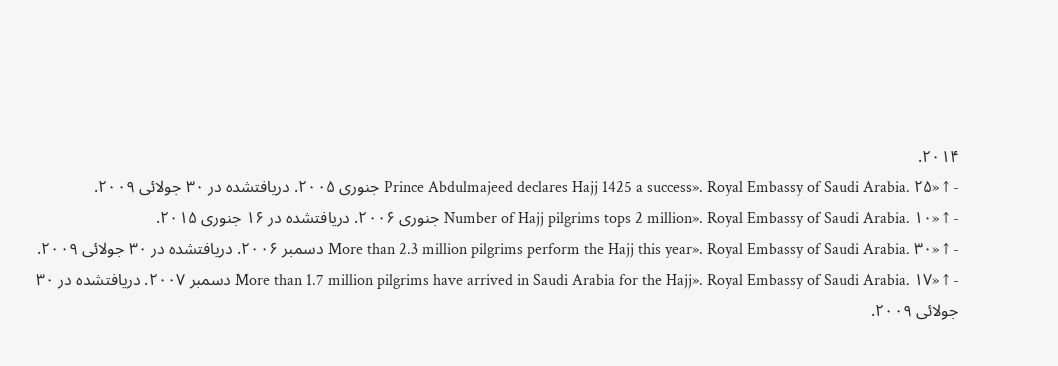۲۰۱۴.
- ↑ «Prince Abdulmajeed declares Hajj 1425 a success». Royal Embassy of Saudi Arabia. ۲۵ جنوری ۲۰۰۵. دریافتشده در ۳۰ جولائی ۲۰۰۹.
- ↑ «Number of Hajj pilgrims tops 2 million». Royal Embassy of Saudi Arabia. ۱۰ جنوری ۲۰۰۶. دریافتشده در ۱۶ جنوری ۲۰۱۵.
- ↑ «More than 2.3 million pilgrims perform the Hajj this year». Royal Embassy of Saudi Arabia. ۳۰ دسمبر ۲۰۰۶. دریافتشده در ۳۰ جولائی ۲۰۰۹.
- ↑ «More than 1.7 million pilgrims have arrived in Saudi Arabia for the Hajj». Royal Embassy of Saudi Arabia. ۱۷ دسمبر ۲۰۰۷. دریافتشده در ۳۰ جولائی ۲۰۰۹.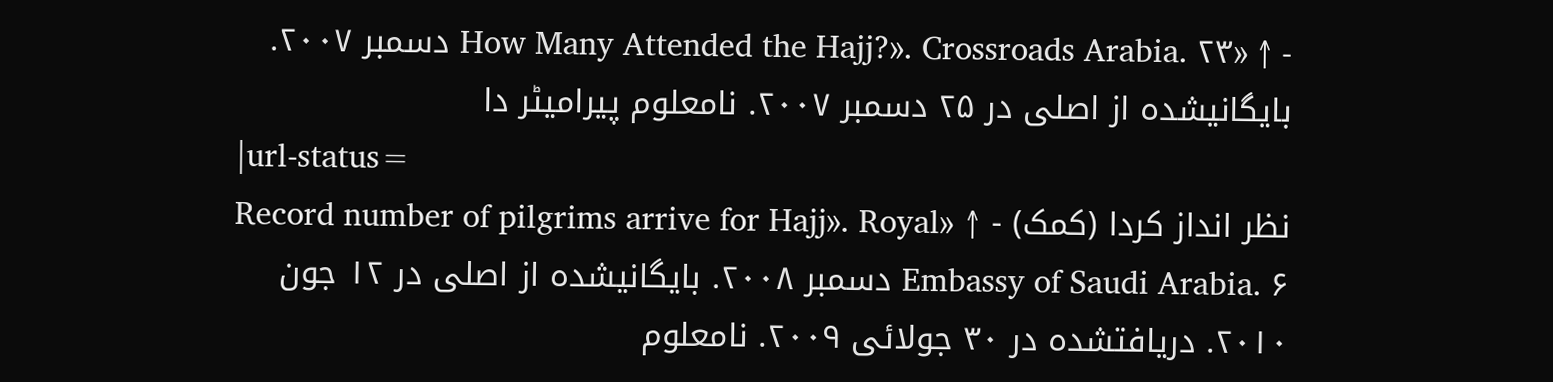- ↑ «How Many Attended the Hajj?». Crossroads Arabia. ۲۳ دسمبر ۲۰۰۷. بایگانیشده از اصلی در ۲۵ دسمبر ۲۰۰۷. نامعلوم پیرامیٹر دا
|url-status=
نظر انداز کردا (کمک) - ↑ «Record number of pilgrims arrive for Hajj». Royal Embassy of Saudi Arabia. ۶ دسمبر ۲۰۰۸. بایگانیشده از اصلی در ۱۲ جون ۲۰۱۰. دریافتشده در ۳۰ جولائی ۲۰۰۹. نامعلوم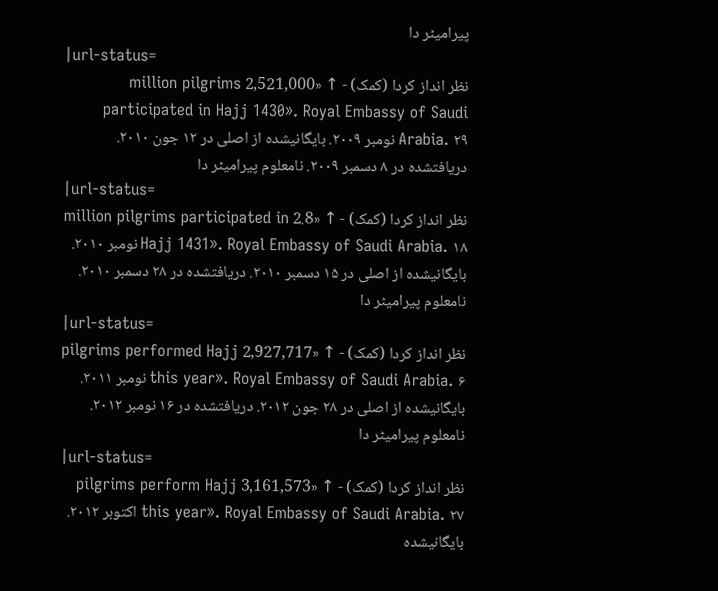پیرامیٹر دا
|url-status=
نظر انداز کردا (کمک) - ↑ «2,521,000 million pilgrims participated in Hajj 1430». Royal Embassy of Saudi Arabia. ۲۹ نومبر ۲۰۰۹. بایگانیشده از اصلی در ۱۲ جون ۲۰۱۰. دریافتشده در ۸ دسمبر ۲۰۰۹. نامعلوم پیرامیٹر دا
|url-status=
نظر انداز کردا (کمک) - ↑ «2.8 million pilgrims participated in Hajj 1431». Royal Embassy of Saudi Arabia. ۱۸ نومبر ۲۰۱۰. بایگانیشده از اصلی در ۱۵ دسمبر ۲۰۱۰. دریافتشده در ۲۸ دسمبر ۲۰۱۰. نامعلوم پیرامیٹر دا
|url-status=
نظر انداز کردا (کمک) - ↑ «2,927,717 pilgrims performed Hajj this year». Royal Embassy of Saudi Arabia. ۶ نومبر ۲۰۱۱. بایگانیشده از اصلی در ۲۸ جون ۲۰۱۲. دریافتشده در ۱۶ نومبر ۲۰۱۲. نامعلوم پیرامیٹر دا
|url-status=
نظر انداز کردا (کمک) - ↑ «3,161,573 pilgrims perform Hajj this year». Royal Embassy of Saudi Arabia. ۲۷ اکتوبر ۲۰۱۲. بایگانیشده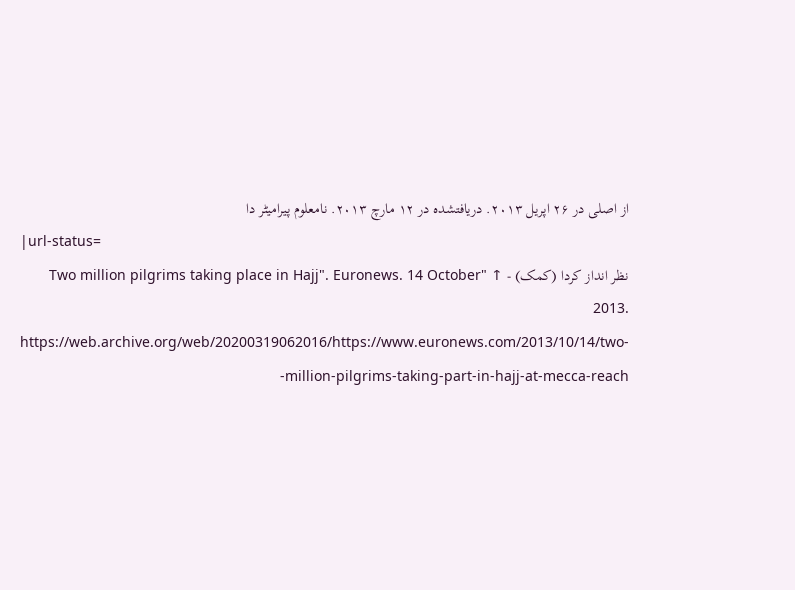از اصلی در ۲۶ اپریل ۲۰۱۳. دریافتشده در ۱۲ مارچ ۲۰۱۳. نامعلوم پیرامیٹر دا
|url-status=
نظر انداز کردا (کمک) - ↑ "Two million pilgrims taking place in Hajj". Euronews. 14 October 2013. https://web.archive.org/web/20200319062016/https://www.euronews.com/2013/10/14/two-million-pilgrims-taking-part-in-hajj-at-mecca-reach-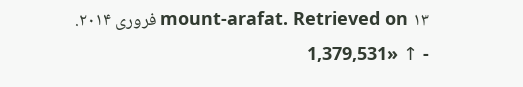mount-arafat. Retrieved on ۱۳ فروری ۲۰۱۴.
- ↑ «1,379,531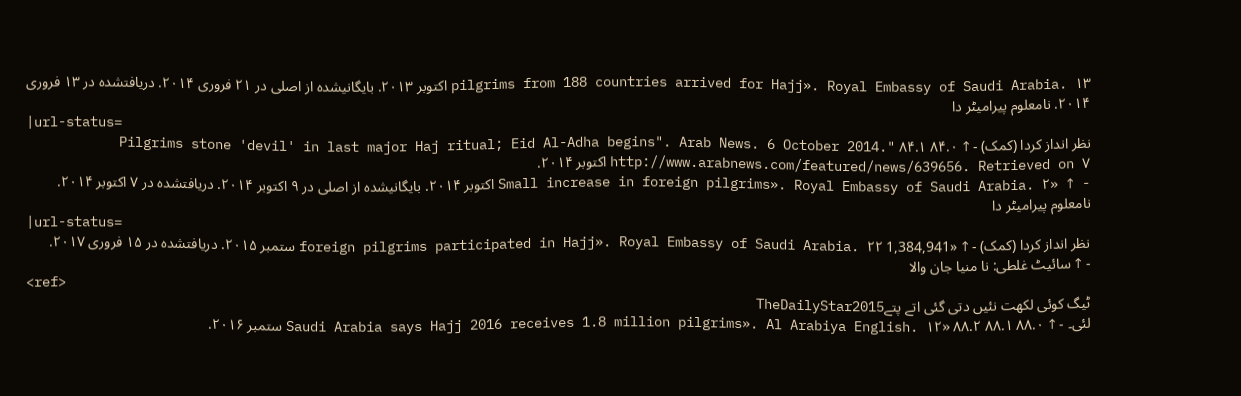pilgrims from 188 countries arrived for Hajj». Royal Embassy of Saudi Arabia. ۱۳ اکتوبر ۲۰۱۳. بایگانیشده از اصلی در ۲۱ فروری ۲۰۱۴. دریافتشده در ۱۳ فروری ۲۰۱۴. نامعلوم پیرامیٹر دا
|url-status=
نظر انداز کردا (کمک) - ↑ ۸۴.۰ ۸۴.۱ "Pilgrims stone 'devil' in last major Haj ritual; Eid Al-Adha begins". Arab News. 6 October 2014. http://www.arabnews.com/featured/news/639656. Retrieved on ۷ اکتوبر ۲۰۱۴.
- ↑ «Small increase in foreign pilgrims». Royal Embassy of Saudi Arabia. ۲ اکتوبر ۲۰۱۴. بایگانیشده از اصلی در ۹ اکتوبر ۲۰۱۴. دریافتشده در ۷ اکتوبر ۲۰۱۴. نامعلوم پیرامیٹر دا
|url-status=
نظر انداز کردا (کمک) - ↑ «1,384,941 foreign pilgrims participated in Hajj». Royal Embassy of Saudi Arabia. ۲۲ ستمبر ۲۰۱۵. دریافتشده در ۱۵ فروری ۲۰۱۷.
- ↑ سائیٹ غلطی: نا منیا جان والا
<ref>
ٹیگ کوئی لکھت نئیں دتی گئی اتے پتےTheDailyStar2015
لئی۔ - ↑ ۸۸.۰ ۸۸.۱ ۸۸.۲ «Saudi Arabia says Hajj 2016 receives 1.8 million pilgrims». Al Arabiya English. ۱۲ ستمبر ۲۰۱۶.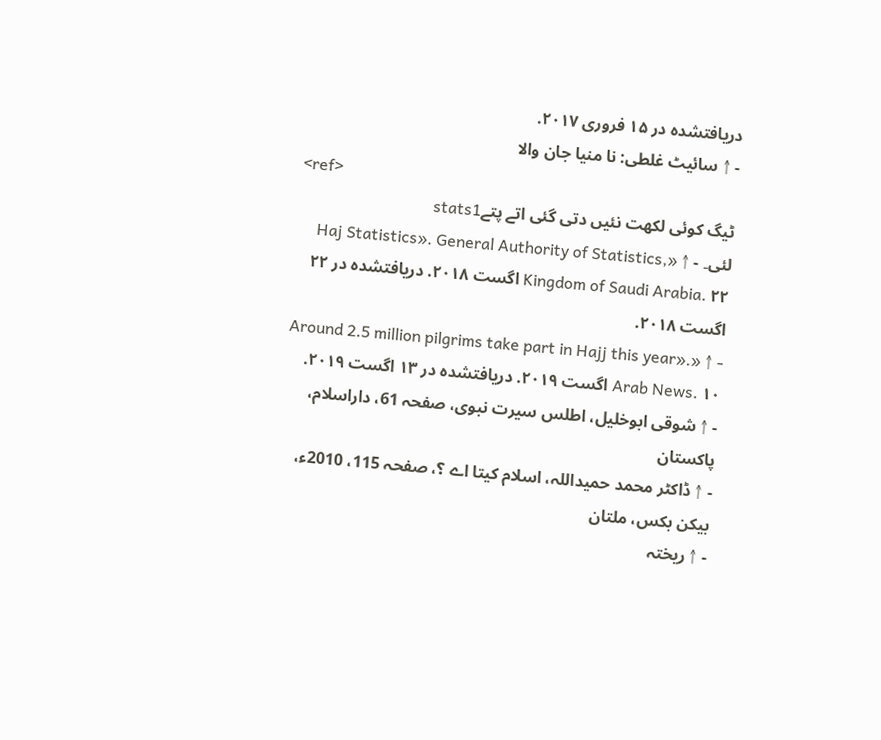دریافتشده در ۱۵ فروری ۲۰۱۷.
- ↑ سائیٹ غلطی: نا منیا جان والا
<ref>
ٹیگ کوئی لکھت نئیں دتی گئی اتے پتےstats1
لئی۔ - ↑ «Haj Statistics». General Authority of Statistics, Kingdom of Saudi Arabia. ۲۲ اگست ۲۰۱۸. دریافتشده در ۲۲ اگست ۲۰۱۸.
- ↑ «Around 2.5 million pilgrims take part in Hajj this year». Arab News. ۱۰ اگست ۲۰۱۹. دریافتشده در ۱۳ اگست ۲۰۱۹.
- ↑ شوقی ابوخلیل، اطلس سیرت نبوی، صفحہ 61، داراسلام، پاکستان
- ↑ ڈاکٹر محمد حمیداللہ، اسلام کيتا اے ؟، صفحہ 115، 2010ء، بیکن بکس، ملتان
- ↑ ریختہ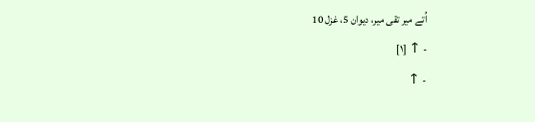اُتے میر تقی میر، دیوان 5، غزل 10
- ↑ [۱]
- ↑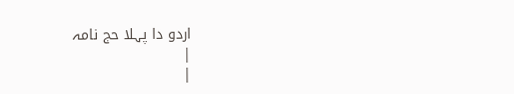اردو دا پہلا حج نامہ
|
|